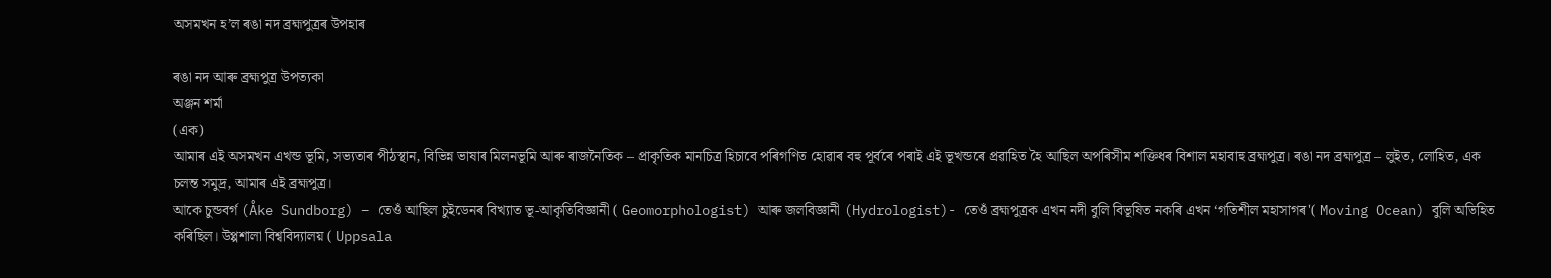অসমখন হ’ল ৰঙা নদ ব্ৰহ্মপুত্ৰৰ উপহাৰ

ৰঙা নদ আৰু ব্ৰহ্মপুত্ৰ উপত্যকা
অঞ্জন শৰ্মা
(এক)
আমাৰ এই অসমখন এখন্ড ভূমি, সভ্যতাৰ পীঠস্থান, বিভিন্ন ভাষাৰ মিলনভূমি আৰু ৰাজনৈতিক – প্ৰাকৃতিক মানচিত্ৰ হিচাবে পৰিগণিত হোৱাৰ বহু পূৰ্বৰে পৰাই এই ভূখন্ডৰে প্ৰৱাহিত হৈ আছিল অপৰিসীম শক্তিধৰ বিশাল মহাবাহু ব্ৰহ্মপুত্ৰ। ৰঙা নদ ব্ৰহ্মপুত্ৰ – লুইত, লোহিত, এক চলন্ত সমুদ্ৰ, আমাৰ এই ব্ৰহ্মপুত্ৰ।
আকে চুন্ডবৰ্গ (Åke Sundborg) – তেওঁ আছিল চুইডেনৰ বিখ্যাত ভূ-আকৃতিবিজ্ঞানী ( Geomorphologist) আৰু জলবিজ্ঞানী (Hydrologist)- তেওঁ ব্ৰহ্মপুত্ৰক এখন নদী বুলি বিভূষিত নকৰি এখন ‘গতিশীল মহাসাগৰ'( Moving Ocean) বুলি অভিহিত কৰিছিল। উপ্পশালা বিশ্ববিদ্যালয় ( Uppsala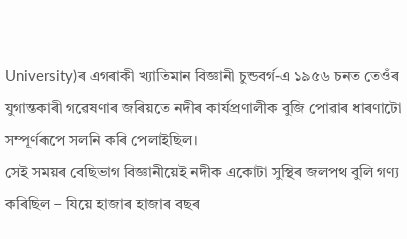University)ৰ এগৰাকী খ্যাতিমান বিজ্ঞানী চুন্ডবৰ্গ-এ ১৯৫৬ চনত তেওঁৰ যুগান্তকাৰী গৱেষণাৰ জৰিয়তে নদীৰ কাৰ্যপ্ৰণালীক বুজি পোৱাৰ ধাৰণাটো সম্পূৰ্ণৰূপে সলনি কৰি পেলাইছিল।
সেই সময়ৰ বেছিভাগ বিজ্ঞানীয়েই নদীক একোটা সুস্থিৰ জলপথ বুলি গণ্য কৰিছিল – যিয়ে হাজাৰ হাজাৰ বছৰ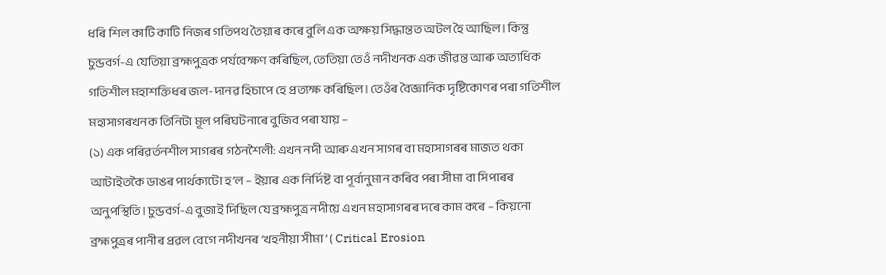ধৰি শিল কাটি কাটি নিজৰ গতিপথ তৈয়াৰ কৰে বুলি এক অক্ষয় সিদ্ধান্তত অটল হৈ আছিল। কিন্তু চুন্ডবৰ্গ-এ যেতিয়া ব্ৰহ্মপুত্ৰক পৰ্যবেক্ষণ কৰিছিল, তেতিয়া তেওঁ নদীখনক এক জীৱন্ত আৰু অত্যধিক গতিশীল মহাশক্তিধৰ জল-দানৱ হিচাপে হে প্ৰত্যক্ষ কৰিছিল। তেওঁৰ বৈজ্ঞানিক দৃষ্টিকোণৰ পৰা গতিশীল মহাসাগৰখনক তিনিটা মূল পৰিঘটনাৰে বুজিব পৰা যায় –
(১) এক পৰিৱৰ্তনশীল সাগৰৰ গঠনশৈলী: এখন নদী আৰু এখন সাগৰ বা মহাসাগৰৰ মাজত থকা আটাইতকৈ ডাঙৰ পাৰ্থক্যটো হ’ল – ইয়াৰ এক নিৰ্দিষ্ট বা পূৰ্বানুমান কৰিব পৰা সীমা বা সিপাৰৰ অনুপস্থিতি। চুন্ডবৰ্গ-এ বুজাই দিছিল যে ব্ৰহ্মপুত্ৰ নদীয়ে এখন মহাসাগৰৰ দৰে কাম কৰে – কিয়নো ব্ৰহ্মপুত্ৰৰ পানীৰ প্ৰৱল বেগে নদীখনৰ ‘খহনীয়া সীমা’ ( Critical Erosion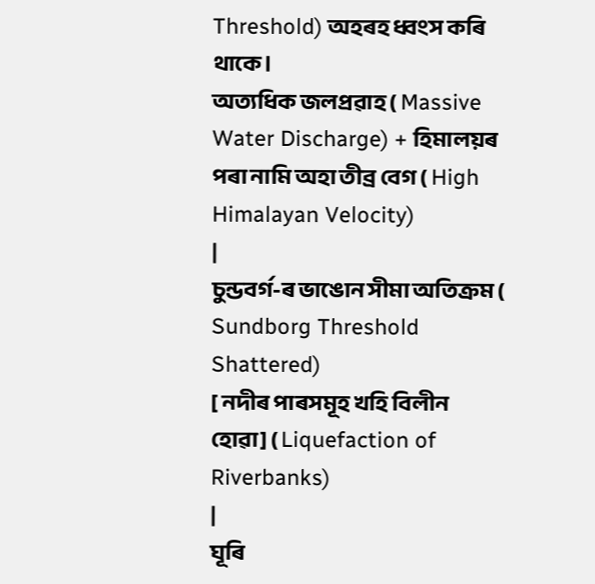Threshold) অহৰহ ধ্বংস কৰি থাকে।
অত্যধিক জলপ্ৰৱাহ ( Massive Water Discharge) + হিমালয়ৰ পৰা নামি অহা তীব্ৰ বেগ ( High Himalayan Velocity)
|
চুন্ডবৰ্গ-ৰ ভাঙোন সীমা অতিক্ৰম ( Sundborg Threshold Shattered)
[ নদীৰ পাৰসমূহ খহি বিলীন হোৱা] ( Liquefaction of Riverbanks)
|
ঘূৰি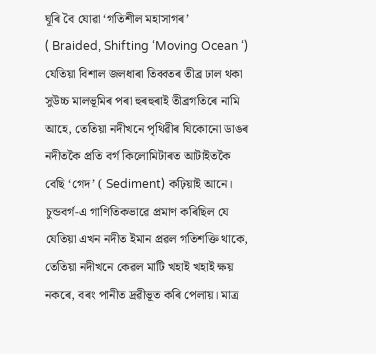ঘূৰি বৈ যোৱা ‘গতিশীল মহাসাগৰ’
( Braided, Shifting ‘Moving Ocean ‘)
যেতিয়া বিশাল জলধাৰা তিব্বতৰ তীব্ৰ ঢাল থকা সুউচ্চ মালভূমিৰ পৰা হুৰহুৰাই তীব্ৰগতিৰে নামি আহে, তেতিয়া নদীখনে পৃথিৱীৰ যিকোনো ডাঙৰ নদীতকৈ প্ৰতি বৰ্গ কিলোমিটাৰত আটাইতকৈ বেছি ‘গেদ’ ( Sediment) কঢ়িয়াই আনে। চুন্ডবৰ্গ-এ গাণিতিকভাৱে প্ৰমাণ কৰিছিল যে যেতিয়া এখন নদীত ইমান প্ৰৱল গতিশক্তি থাকে, তেতিয়া নদীখনে কেৱল মাটি খহাই খহাই ক্ষয় নকৰে, বৰং পানীত দ্ৰৱীভূত কৰি পেলায়। মাত্ৰ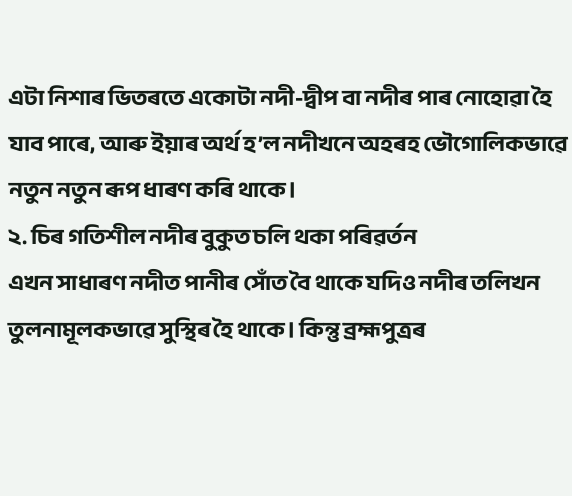এটা নিশাৰ ভিতৰতে একোটা নদী-দ্বীপ বা নদীৰ পাৰ নোহোৱা হৈ যাব পাৰে, আৰু ইয়াৰ অৰ্থ হ’ল নদীখনে অহৰহ ভৌগোলিকভাৱে নতুন নতুন ৰূপ ধাৰণ কৰি থাকে।
২. চিৰ গতিশীল নদীৰ বুকুত চলি থকা পৰিৱৰ্তন
এখন সাধাৰণ নদীত পানীৰ সোঁত বৈ থাকে যদিও নদীৰ তলিখন তুলনামূলকভাৱে সুস্থিৰ হৈ থাকে। কিন্তু ব্ৰহ্মপুত্ৰৰ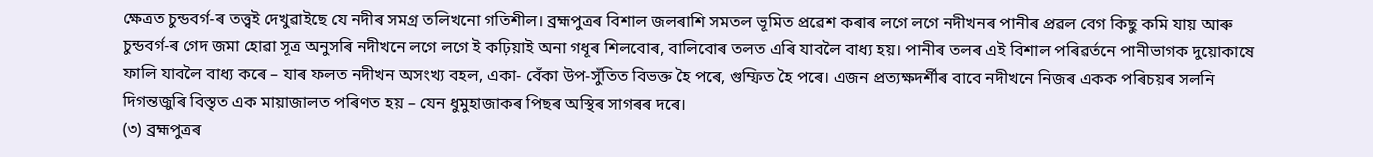ক্ষেত্ৰত চুন্ডবৰ্গ-ৰ তত্ত্বই দেখুৱাইছে যে নদীৰ সমগ্ৰ তলিখনো গতিশীল। ব্ৰহ্মপুত্ৰৰ বিশাল জলৰাশি সমতল ভূমিত প্ৰৱেশ কৰাৰ লগে লগে নদীখনৰ পানীৰ প্ৰৱল বেগ কিছু কমি যায় আৰু চুন্ডবৰ্গ-ৰ গেদ জমা হোৱা সূত্ৰ অনুসৰি নদীখনে লগে লগে ই কঢ়িয়াই অনা গধূৰ শিলবোৰ, বালিবোৰ তলত এৰি যাবলৈ বাধ্য হয়। পানীৰ তলৰ এই বিশাল পৰিৱৰ্তনে পানীভাগক দুয়োকাষে ফালি যাবলৈ বাধ্য কৰে – যাৰ ফলত নদীখন অসংখ্য বহল, একা- বেঁকা উপ-সুঁতিত বিভক্ত হৈ পৰে, গুম্ফিত হৈ পৰে। এজন প্ৰত্যক্ষদৰ্শীৰ বাবে নদীখনে নিজৰ একক পৰিচয়ৰ সলনি দিগন্তজুৰি বিস্তৃত এক মায়াজালত পৰিণত হয় – যেন ধুমুহাজাকৰ পিছৰ অস্থিৰ সাগৰৰ দৰে।
(৩) ব্ৰহ্মপুত্ৰৰ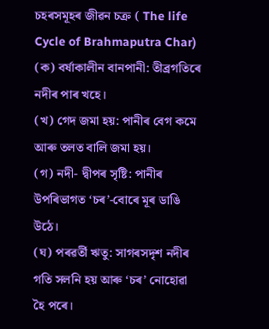চহৰসমূহৰ জীৱন চক্ৰ ( The life Cycle of Brahmaputra Char)
(ক) বৰ্ষাকালীন বানপানী: তীব্ৰগতিৰে নদীৰ পাৰ খহে।
(খ) গেদ জমা হয়: পানীৰ বেগ কমে আৰু তলত বালি জমা হয়।
(গ) নদী- দ্বীপৰ সৃষ্টি: পানীৰ উপৰিভাগত ‘চৰ’-বোৰে মূৰ ডাঙি উঠে।
(ঘ) পৰৱৰ্তী ঋতু: সাগৰসদৃশ নদীৰ গতি সলনি হয় আৰু ‘চৰ’ নোহোৱা হৈ পৰে।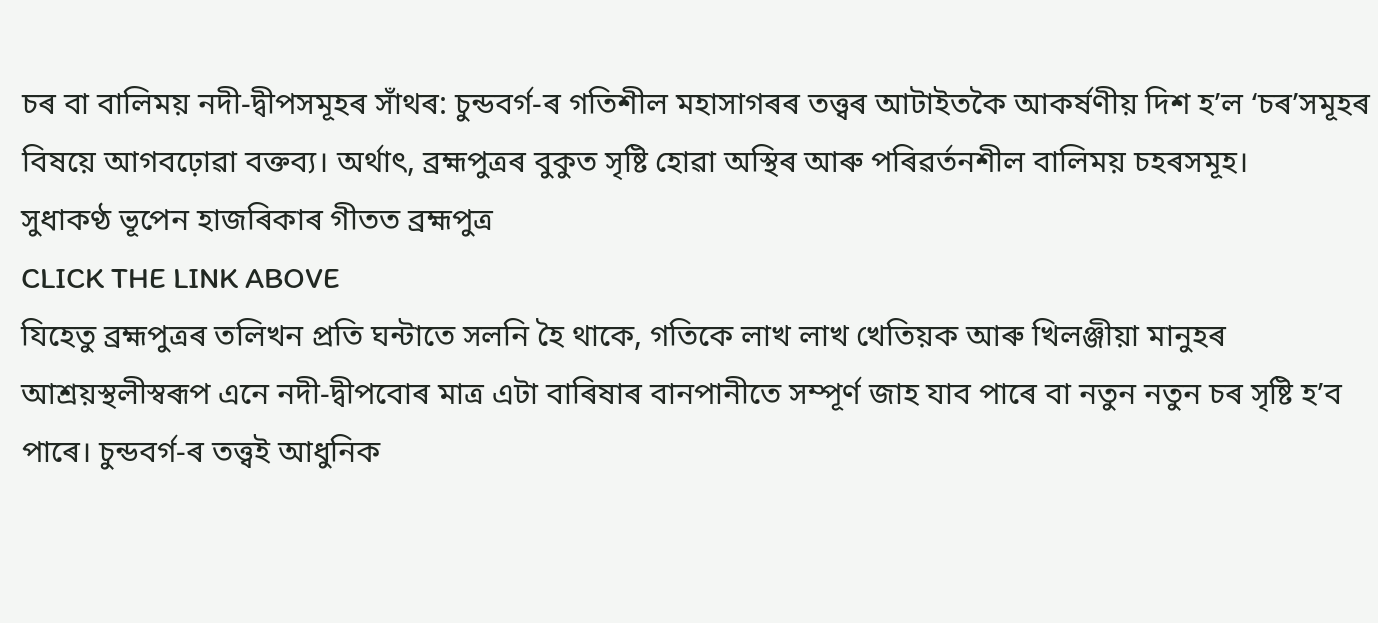চৰ বা বালিময় নদী-দ্বীপসমূহৰ সাঁথৰ: চুন্ডবৰ্গ-ৰ গতিশীল মহাসাগৰৰ তত্ত্বৰ আটাইতকৈ আকৰ্ষণীয় দিশ হ’ল ‘চৰ’সমূহৰ বিষয়ে আগবঢ়োৱা বক্তব্য। অৰ্থাৎ, ব্ৰহ্মপুত্ৰৰ বুকুত সৃষ্টি হোৱা অস্থিৰ আৰু পৰিৱৰ্তনশীল বালিময় চহৰসমূহ।
সুধাকণ্ঠ ভূপেন হাজৰিকাৰ গীতত ব্ৰহ্মপুত্ৰ
CLICK THE LINK ABOVE
যিহেতু ব্ৰহ্মপুত্ৰৰ তলিখন প্ৰতি ঘন্টাতে সলনি হৈ থাকে, গতিকে লাখ লাখ খেতিয়ক আৰু খিলঞ্জীয়া মানুহৰ আশ্ৰয়স্থলীস্বৰূপ এনে নদী-দ্বীপবোৰ মাত্ৰ এটা বাৰিষাৰ বানপানীতে সম্পূৰ্ণ জাহ যাব পাৰে বা নতুন নতুন চৰ সৃষ্টি হ’ব পাৰে। চুন্ডবৰ্গ-ৰ তত্ত্বই আধুনিক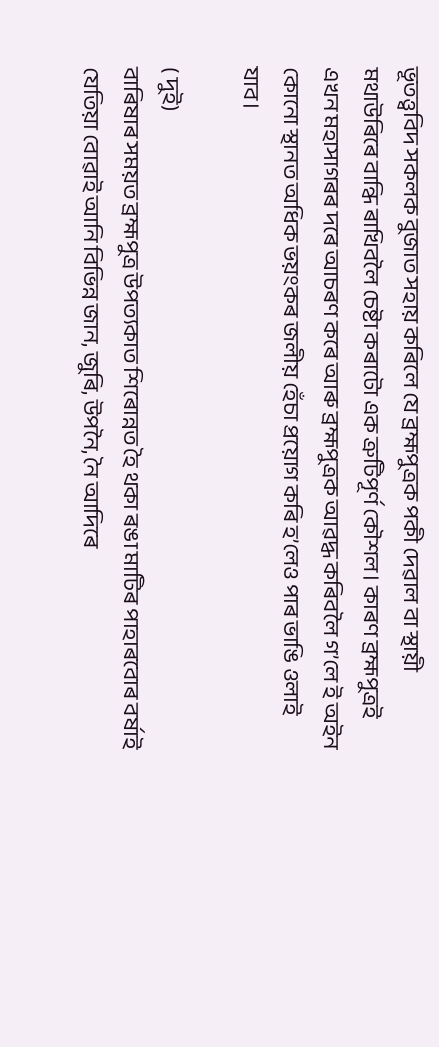ভূতত্ত্ববিদ সকলক বুজাত সহায় কৰিলে যে ব্ৰহ্মপুত্ৰক পকী দেৱাল বা স্থায়ী মথাউৰিৰে বান্ধি ৰাখিবলৈ চেষ্টা কৰাটো এক ত্ৰুটিপূৰ্ণ কৌশল। কাৰণ ব্ৰহ্মপুত্ৰই এখন মহাসাগৰৰ দৰে আচৰণ কৰে আৰু ব্ৰহ্মপুত্ৰক আৱদ্ধ কৰিবলৈ গ’লে ই অইন কোনো স্থানত অধিক ভয়ংকৰ জলীয় হেঁচা প্ৰয়োগ কৰি হ’লেও পাৰ ভাঙি ওলাই যাব।

( দুই)
বাৰিষাৰ সময়ত ব্ৰহ্মপুত্ৰ উপত্যকাত শিৰোন্নত হৈ থকা ৰঙা মাটিৰ পাহাৰবোৰ বৰ্ষাই যেতিয়া বোৱাই আনি বিভিন্ন জান, জুৰি, উপনৈ, নৈ আদিৰে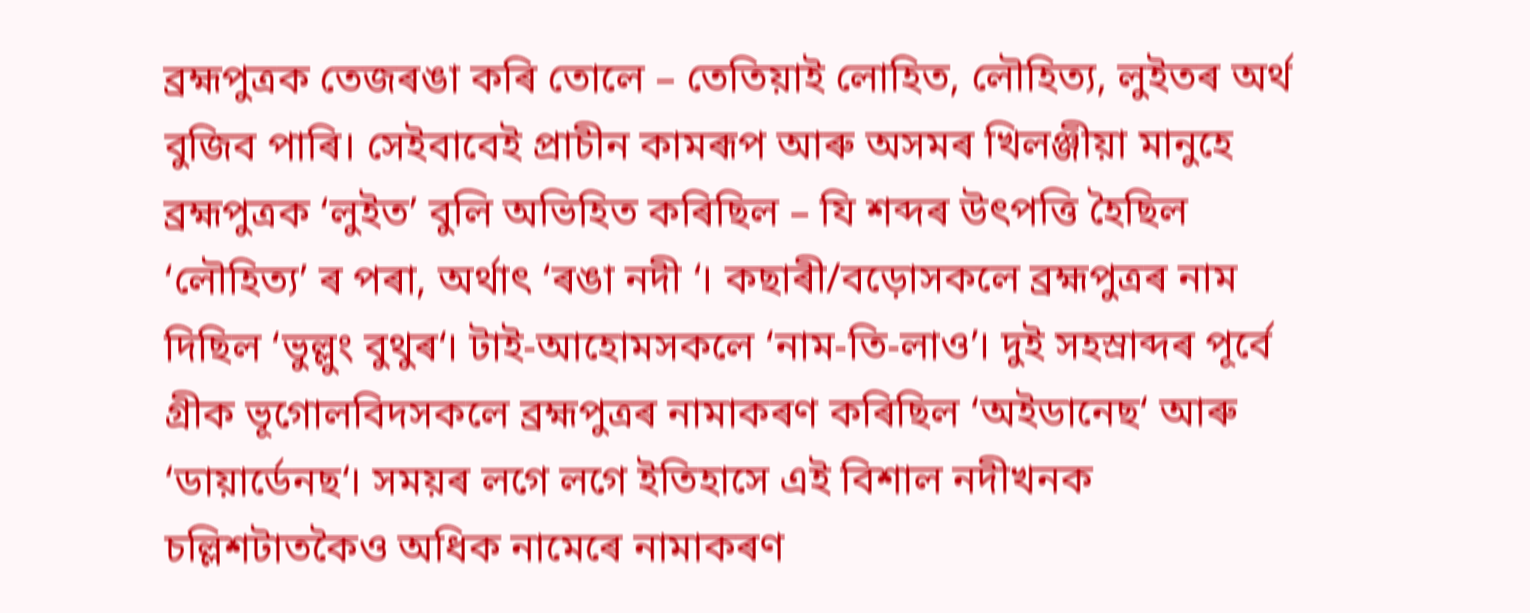ব্ৰহ্মপুত্ৰক তেজৰঙা কৰি তোলে – তেতিয়াই লোহিত, লৌহিত্য, লুইতৰ অৰ্থ বুজিব পাৰি। সেইবাবেই প্ৰাচীন কামৰূপ আৰু অসমৰ খিলঞ্জীয়া মানুহে ব্ৰহ্মপুত্ৰক ‘লুইত’ বুলি অভিহিত কৰিছিল – যি শব্দৰ উৎপত্তি হৈছিল ‘লৌহিত্য’ ৰ পৰা, অৰ্থাৎ ‘ৰঙা নদী ‘। কছাৰী/বড়োসকলে ব্ৰহ্মপুত্ৰৰ নাম দিছিল ‘ভুল্লুং বুথুৰ‘। টাই-আহোমসকলে ‘নাম-তি-লাও’। দুই সহস্ৰাব্দৰ পূৰ্বে গ্ৰীক ভূগোলবিদসকলে ব্ৰহ্মপুত্ৰৰ নামাকৰণ কৰিছিল ‘অইডানেছ‘ আৰু ‘ডায়াৰ্ডেনছ‘। সময়ৰ লগে লগে ইতিহাসে এই বিশাল নদীখনক চল্লিশটাতকৈও অধিক নামেৰে নামাকৰণ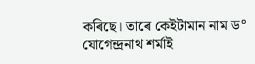কৰিছে। তাৰে কেইটামান নাম ড° যোগেন্দ্ৰনাথ শৰ্মাই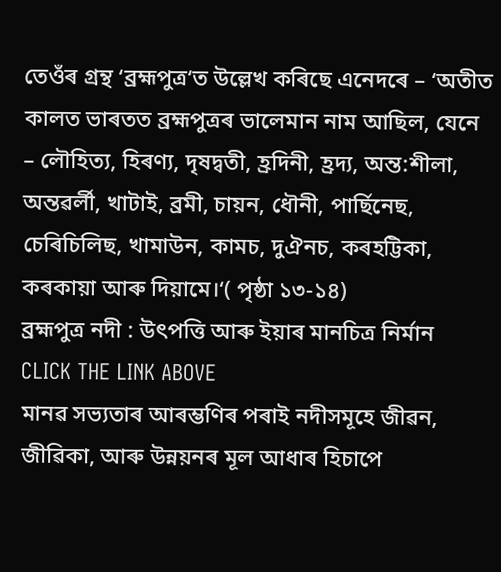তেওঁৰ গ্ৰন্থ ‘ব্ৰহ্মপুত্ৰ‘ত উল্লেখ কৰিছে এনেদৰে – ‘অতীত কালত ভাৰতত ব্ৰহ্মপুত্ৰৰ ভালেমান নাম আছিল, যেনে – লৌহিত্য, হিৰণ্য, দৃষদ্বতী, হ্ৰদিনী, হ্ৰদ্য, অন্ত:শীলা, অন্তৱৰ্লী, খাটাই, ব্ৰমী, চায়ন, ধৌনী, পাৰ্ছিনেছ, চেৰিচিলিছ, খামাউন, কামচ, দুঐনচ, কৰহট্টিকা, কৰকায়া আৰু দিয়ামে।‘( পৃষ্ঠা ১৩-১৪)
ব্ৰহ্মপুত্ৰ নদী : উৎপত্তি আৰু ইয়াৰ মানচিত্ৰ নির্মান
CLICK THE LINK ABOVE
মানৱ সভ্যতাৰ আৰম্ভণিৰ পৰাই নদীসমূহে জীৱন, জীৱিকা, আৰু উন্নয়নৰ মূল আধাৰ হিচাপে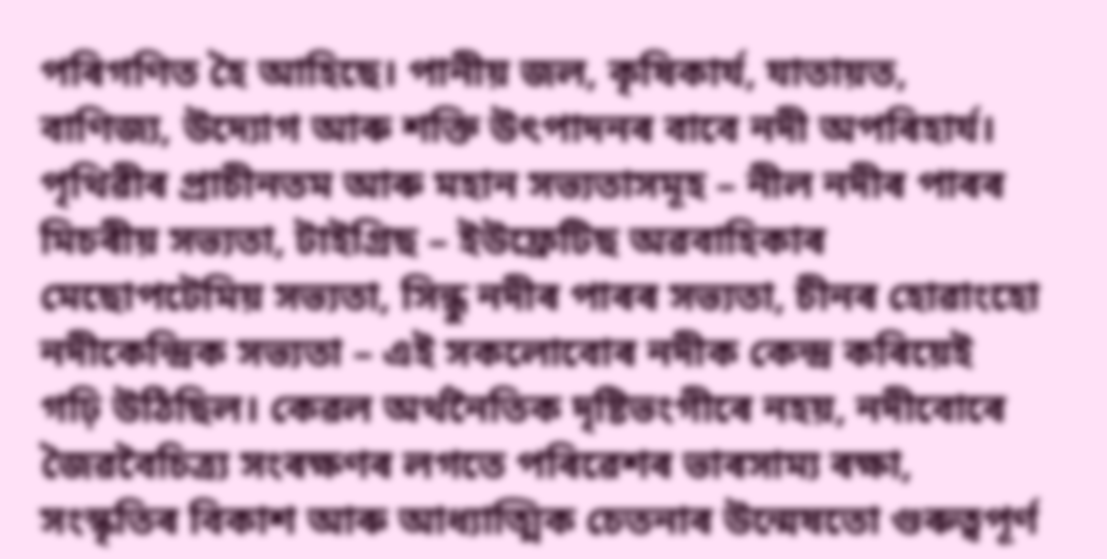পৰিগণিত হৈ আহিছে। পানীয় জল, কৃষিকাৰ্য, যাতায়ত, বাণিজ্য, উদ্যোগ আৰু শক্তি উৎপাদনৰ বাবে নদী অপৰিহাৰ্য। পৃথিৱীৰ প্ৰাচীনতম আৰু মহান সভ্যতাসমূহ – নীল নদীৰ পাৰৰ মিচৰীয় সভ্যতা, টাইগ্ৰিছ – ইউফ্ৰেটিছ অৱবাহিকাৰ মেছোপটেমিয় সভ্যতা, সিন্ধু নদীৰ পাৰৰ সভ্যতা, চীনৰ হোৱাংহো নদীকেন্দ্ৰিক সভ্যতা – এই সকলোবোৰ নদীক কেন্দ্ৰ কৰিয়েই গঢ়ি উঠিছিল। কেৱল অৰ্থনৈতিক দৃষ্টিভংগীৰে নহয়, নদীবোৰে জৈৱবৈচিত্ৰ্য সংৰক্ষণৰ লগতে পৰিৱেশৰ ভাৰসাম্য ৰক্ষা, সংস্কৃতিৰ বিকাশ আৰু আধ্যাত্মিক চেতনাৰ উন্মেষতো গুৰুত্বপূৰ্ণ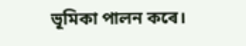ভূমিকা পালন কৰে।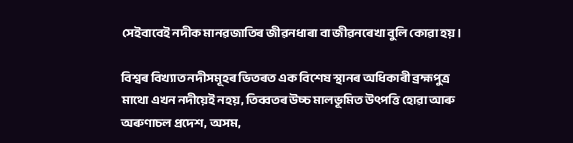সেইবাবেই নদীক মানৱজাতিৰ জীৱনধাৰা বা জীৱনৰেখা বুলি কোৱা হয়।

বিশ্বৰ বিখ্যাত নদীসমূহৰ ভিতৰত এক বিশেষ স্থানৰ অধিকাৰী ব্ৰহ্মপুত্ৰ মাথো এখন নদীয়েই নহয়, তিব্বতৰ উচ্চ মালভূমিত উৎপত্তি হোৱা আৰু অৰুণাচল প্ৰদেশ, অসম,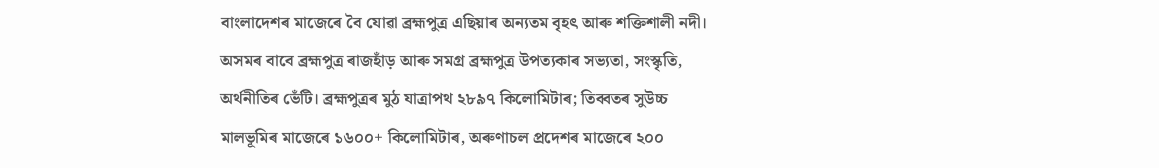বাংলাদেশৰ মাজেৰে বৈ যোৱা ব্ৰহ্মপুত্ৰ এছিয়াৰ অন্যতম বৃহৎ আৰু শক্তিশালী নদী। অসমৰ বাবে ব্ৰহ্মপুত্ৰ ৰাজহাঁড় আৰু সমগ্ৰ ব্ৰহ্মপুত্ৰ উপত্যকাৰ সভ্যতা, সংস্কৃতি, অৰ্থনীতিৰ ভেঁটি। ব্ৰহ্মপুত্ৰৰ মুঠ যাত্ৰাপথ ২৮৯৭ কিলোমিটাৰ; তিব্বতৰ সুউচ্চ মালভূমিৰ মাজেৰে ১৬০০+ কিলোমিটাৰ, অৰুণাচল প্ৰদেশৰ মাজেৰে ২০০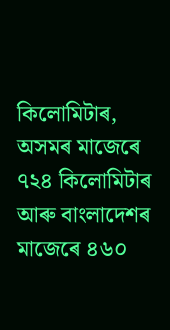কিলোমিটাৰ, অসমৰ মাজেৰে ৭২৪ কিলোমিটাৰ আৰু বাংলাদেশৰ মাজেৰে ৪৬০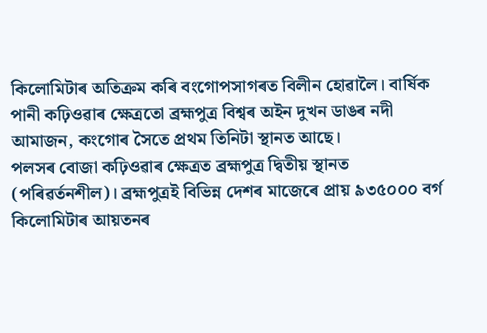কিলোমিটাৰ অতিক্ৰম কৰি বংগোপসাগৰত বিলীন হোৱালৈ। বাৰ্ষিক পানী কঢ়িওৱাৰ ক্ষেত্ৰতো ব্ৰহ্মপুত্ৰ বিশ্বৰ অইন দুখন ডাঙৰ নদী আমাজন, কংগোৰ সৈতে প্ৰথম তিনিটা স্থানত আছে।
পলসৰ বোজা কঢ়িওৱাৰ ক্ষেত্ৰত ব্ৰহ্মপুত্ৰ দ্বিতীয় স্থানত (পৰিৱৰ্তনশীল)। ব্ৰহ্মপুত্ৰই বিভিন্ন দেশৰ মাজেৰে প্ৰায় ৯৩৫০০০ বৰ্গ কিলোমিটাৰ আয়তনৰ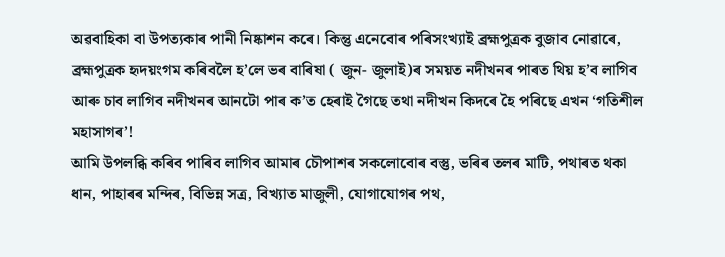অৱবাহিকা বা উপত্যকাৰ পানী নিষ্কাশন কৰে। কিন্তু এনেবোৰ পৰিসংখ্যাই ব্ৰহ্মপুত্ৰক বুজাব নোৱাৰে, ব্ৰহ্মপুত্ৰক হৃদয়ংগম কৰিবলৈ হ’লে ভৰ বাৰিষা ( জুন- জুলাই)ৰ সময়ত নদীখনৰ পাৰত থিয় হ’ব লাগিব আৰু চাব লাগিব নদীখনৰ আনটো পাৰ ক’ত হেৰাই গৈছে তথা নদীখন কিদৰে হৈ পৰিছে এখন ‘গতিশীল মহাসাগৰ’!
আমি উপলব্ধি কৰিব পাৰিব লাগিব আমাৰ চৌপাশৰ সকলোবোৰ বস্তু, ভৰিৰ তলৰ মাটি, পথাৰত থকা ধান, পাহাৰৰ মন্দিৰ, বিভিন্ন সত্ৰ, বিখ্যাত মাজুলী, যোগাযোগৰ পথ,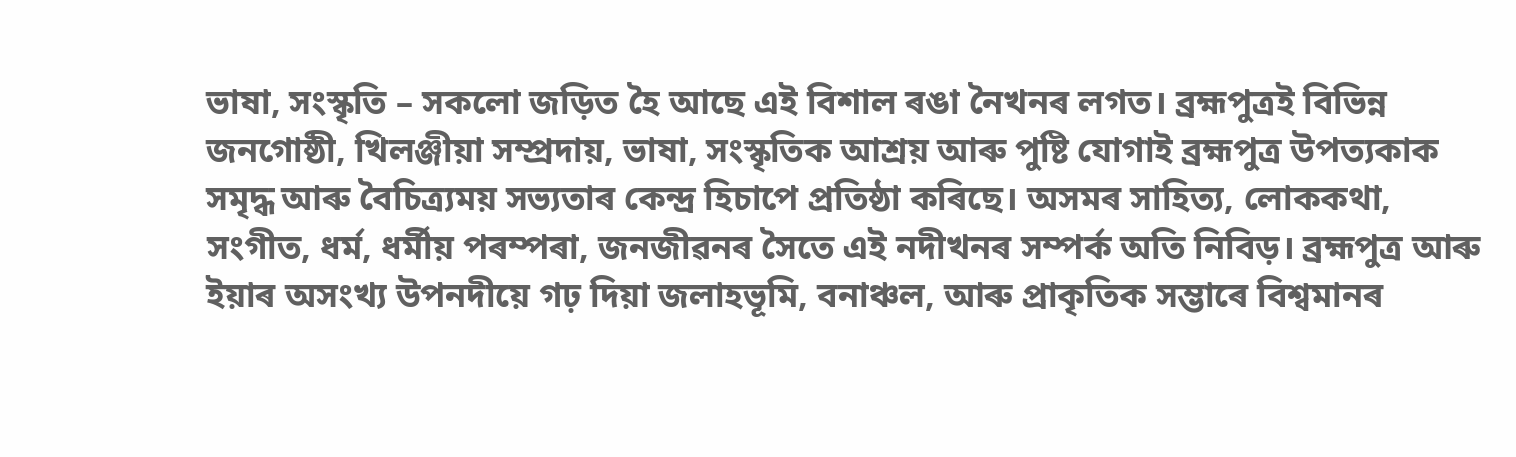ভাষা, সংস্কৃতি – সকলো জড়িত হৈ আছে এই বিশাল ৰঙা নৈখনৰ লগত। ব্ৰহ্মপুত্ৰই বিভিন্ন জনগোষ্ঠী, খিলঞ্জীয়া সম্প্ৰদায়, ভাষা, সংস্কৃতিক আশ্ৰয় আৰু পুষ্টি যোগাই ব্ৰহ্মপুত্ৰ উপত্যকাক সমৃদ্ধ আৰু বৈচিত্ৰ্যময় সভ্যতাৰ কেন্দ্ৰ হিচাপে প্ৰতিষ্ঠা কৰিছে। অসমৰ সাহিত্য, লোককথা, সংগীত, ধৰ্ম, ধৰ্মীয় পৰম্পৰা, জনজীৱনৰ সৈতে এই নদীখনৰ সম্পৰ্ক অতি নিবিড়। ব্ৰহ্মপুত্ৰ আৰু ইয়াৰ অসংখ্য উপনদীয়ে গঢ় দিয়া জলাহভূমি, বনাঞ্চল, আৰু প্ৰাকৃতিক সম্ভাৰে বিশ্বমানৰ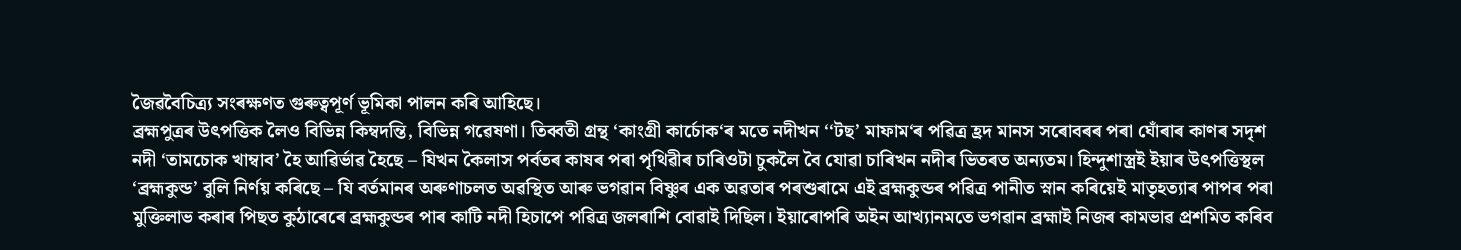জৈৱবৈচিত্ৰ্য সংৰক্ষণত গুৰুত্বপূৰ্ণ ভূমিকা পালন কৰি আহিছে।
ব্ৰহ্মপুত্ৰৰ উৎপত্তিক লৈও বিভিন্ন কিম্বদন্তি, বিভিন্ন গৱেষণা। তিব্বতী গ্ৰন্থ ‘কাংগ্ৰী কাৰ্চোক‘ৰ মতে নদীখন ‘‘টছ’ মাফাম‘ৰ পৱিত্ৰ হ্ৰদ মানস সৰোবৰৰ পৰা ঘোঁৰাৰ কাণৰ সদৃশ নদী ‘তামচোক খাম্বাব’ হৈ আৱিৰ্ভাৱ হৈছে – যিখন কৈলাস পৰ্বতৰ কাষৰ পৰা পৃথিৱীৰ চাৰিওটা চুকলৈ বৈ যোৱা চাৰিখন নদীৰ ভিতৰত অন্যতম। হিন্দুশাস্ত্ৰই ইয়াৰ উৎপত্তিস্থল ‘ব্ৰহ্মকুন্ড’ বুলি নিৰ্ণয় কৰিছে – যি বৰ্তমানৰ অৰুণাচলত অৱস্থিত আৰু ভগৱান বিষ্ণুৰ এক অৱতাৰ পৰশুৰামে এই ব্ৰহ্মকুন্ডৰ পৱিত্ৰ পানীত স্নান কৰিয়েই মাতৃহত্যাৰ পাপৰ পৰা মুক্তিলাভ কৰাৰ পিছত কুঠাৰেৰে ব্ৰহ্মকুন্ডৰ পাৰ কাটি নদী হিচাপে পৱিত্ৰ জলৰাশি বোৱাই দিছিল। ইয়াৰোপৰি অইন আখ্যানমতে ভগৱান ব্ৰহ্মাই নিজৰ কামভাৱ প্ৰশমিত কৰিব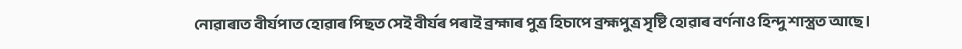নোৱাৰাত বীৰ্যপাত হোৱাৰ পিছত সেই বীৰ্যৰ পৰাই ব্ৰহ্মাৰ পুত্ৰ হিচাপে ব্ৰহ্মপুত্ৰ সৃষ্টি হোৱাৰ বৰ্ণনাও হিন্দু শাস্ত্ৰত আছে।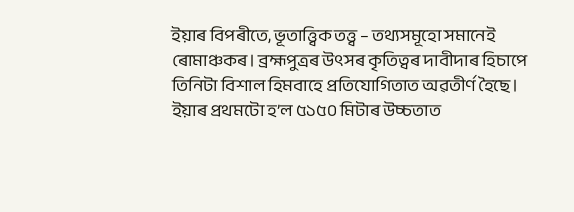ইয়াৰ বিপৰীতে, ভূতাত্ত্বিক তত্ত্ব – তথ্যসমূহো সমানেই ৰোমাঞ্চকৰ। ব্ৰহ্মপুত্ৰৰ উৎসৰ কৃতিত্বৰ দাবীদাৰ হিচাপে তিনিটা বিশাল হিমবাহে প্ৰতিযোগিতাত অৱতীৰ্ণ হৈছে। ইয়াৰ প্ৰথমটো হ’ল ৫১৫০ মিটাৰ উচ্চতাত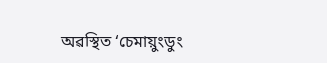অৱস্থিত ‘চেমায়ুংডুং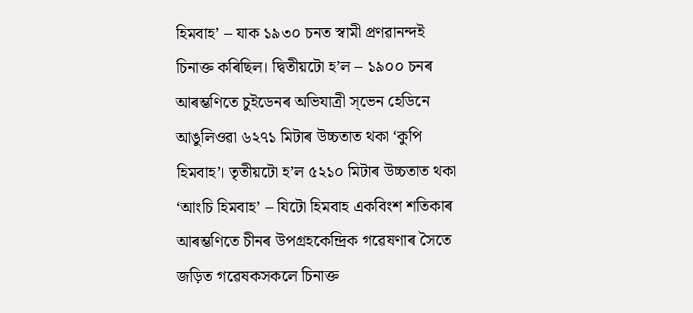হিমবাহ’ – যাক ১৯৩০ চনত স্বামী প্ৰণৱানন্দই চিনাক্ত কৰিছিল। দ্বিতীয়টো হ’ল – ১৯০০ চনৰ আৰম্ভণিতে চুইডেনৰ অভিযাত্ৰী স্ভেন হেডিনে আঙুলিওৱা ৬২৭১ মিটাৰ উচ্চতাত থকা ‘কুপি হিমবাহ’। তৃতীয়টো হ’ল ৫২১০ মিটাৰ উচ্চতাত থকা ‘আংচি হিমবাহ’ – যিটো হিমবাহ একবিংশ শতিকাৰ আৰম্ভণিতে চীনৰ উপগ্ৰহকেন্দ্ৰিক গৱেষণাৰ সৈতে জড়িত গৱেষকসকলে চিনাক্ত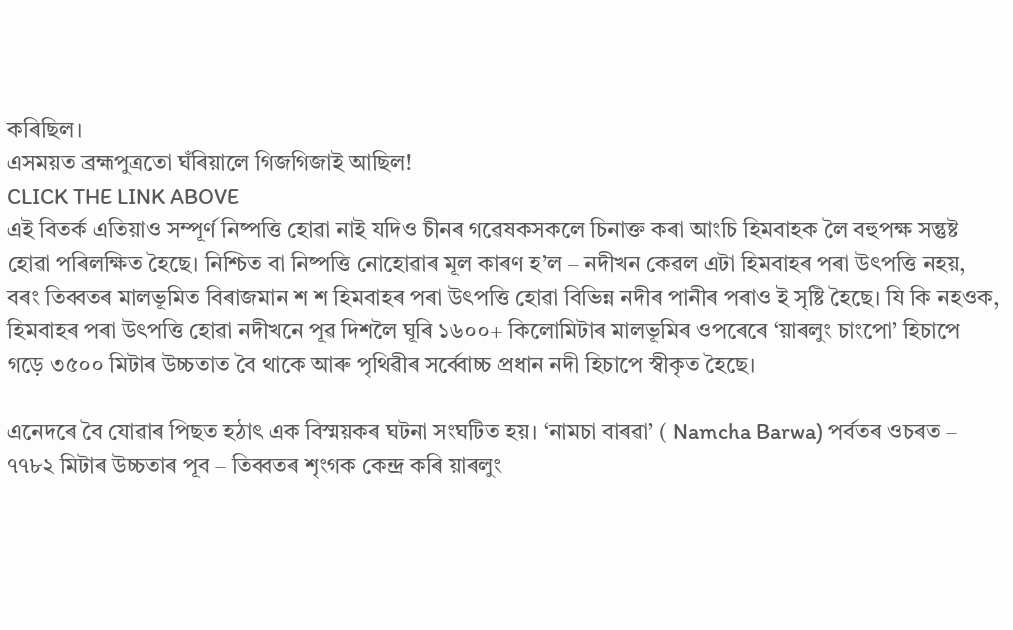কৰিছিল।
এসময়ত ব্ৰহ্মপুত্ৰতো ঘঁৰিয়ালে গিজগিজাই আছিল!
CLICK THE LINK ABOVE
এই বিতৰ্ক এতিয়াও সম্পূৰ্ণ নিষ্পত্তি হোৱা নাই যদিও চীনৰ গৱেষকসকলে চিনাক্ত কৰা আংচি হিমবাহক লৈ বহুপক্ষ সন্তুষ্ট হোৱা পৰিলক্ষিত হৈছে। নিশ্চিত বা নিষ্পত্তি নোহোৱাৰ মূল কাৰণ হ’ল – নদীখন কেৱল এটা হিমবাহৰ পৰা উৎপত্তি নহয়, বৰং তিব্বতৰ মালভূমিত বিৰাজমান শ শ হিমবাহৰ পৰা উৎপত্তি হোৱা বিভিন্ন নদীৰ পানীৰ পৰাও ই সৃষ্টি হৈছে। যি কি নহওক, হিমবাহৰ পৰা উৎপত্তি হোৱা নদীখনে পূৱ দিশলৈ ঘূৰি ১৬০০+ কিলোমিটাৰ মালভূমিৰ ওপৰেৰে ‘য়াৰলুং চাংপো’ হিচাপে গড়ে ৩৫০০ মিটাৰ উচ্চতাত বৈ থাকে আৰু পৃথিৱীৰ সৰ্ব্বোচ্চ প্ৰধান নদী হিচাপে স্বীকৃত হৈছে।

এনেদৰে বৈ যোৱাৰ পিছত হঠাৎ এক বিস্ময়কৰ ঘটনা সংঘটিত হয়। ‘নামচা বাৰৱা’ ( Namcha Barwa) পৰ্বতৰ ওচৰত – ৭৭৮২ মিটাৰ উচ্চতাৰ পূব – তিব্বতৰ শৃংগক কেন্দ্ৰ কৰি য়াৰলুং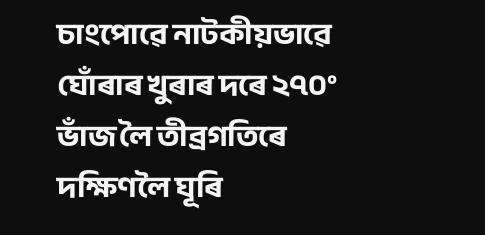চাংপোৱে নাটকীয়ভাৱে ঘোঁৰাৰ খুৰাৰ দৰে ২৭০° ভাঁজ লৈ তীব্ৰগতিৰে দক্ষিণলৈ ঘূৰি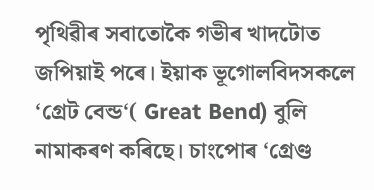পৃথিৱীৰ সবাতোকৈ গভীৰ খাদটোত জপিয়াই পৰে। ইয়াক ভূগোলবিদসকলে ‘গ্ৰেট বেন্ড‘( Great Bend) বুলি নামাকৰণ কৰিছে। চাংপোৰ ‘গ্ৰেণ্ড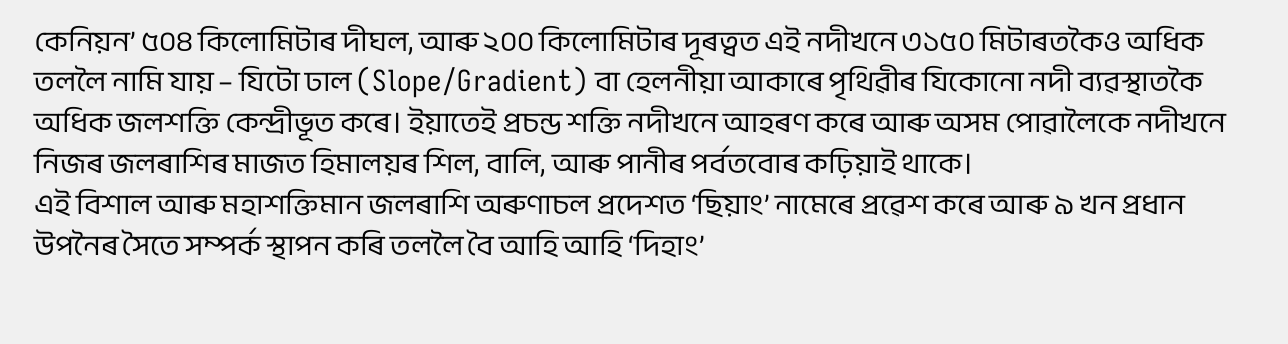কেনিয়ন’ ৫০৪ কিলোমিটাৰ দীঘল, আৰু ২০০ কিলোমিটাৰ দূৰত্বত এই নদীখনে ৩১৫০ মিটাৰতকৈও অধিক তললৈ নামি যায় – যিটো ঢাল (Slope/Gradient) বা হেলনীয়া আকাৰে পৃথিৱীৰ যিকোনো নদী ব্যৱস্থাতকৈ অধিক জলশক্তি কেন্দ্ৰীভূত কৰে। ইয়াতেই প্ৰচন্ড শক্তি নদীখনে আহৰণ কৰে আৰু অসম পোৱালৈকে নদীখনে নিজৰ জলৰাশিৰ মাজত হিমালয়ৰ শিল, বালি, আৰু পানীৰ পৰ্বতবোৰ কঢ়িয়াই থাকে।
এই বিশাল আৰু মহাশক্তিমান জলৰাশি অৰুণাচল প্ৰদেশত ‘ছিয়াং’ নামেৰে প্ৰৱেশ কৰে আৰু ৯ খন প্ৰধান উপনৈৰ সৈতে সম্পৰ্ক স্থাপন কৰি তললৈ বৈ আহি আহি ‘দিহাং’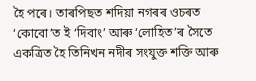হৈ পৰে। তাৰপিছত শদিয়া নগৰৰ ওচৰত ‘কোবো’ত ই ‘দিবাং’ আৰু ‘লোহিত’ৰ সৈতে একত্ৰিত হৈ তিনিখন নদীৰ সংযুক্ত শক্তি আৰু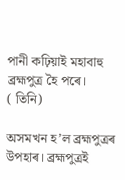পানী কঢ়িয়াই মহাবাহু ব্ৰহ্মপুত্ৰ হৈ পৰে।
( তিনি)

অসমখন হ’ল ব্ৰহ্মপুত্ৰৰ উপহাৰ। ব্ৰহ্মপুত্ৰই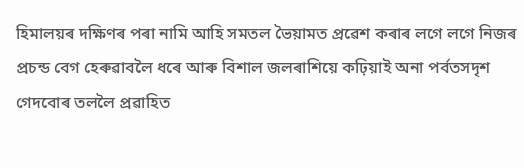হিমালয়ৰ দক্ষিণৰ পৰা নামি আহি সমতল ভৈয়ামত প্ৰৱেশ কৰাৰ লগে লগে নিজৰ প্ৰচন্ড বেগ হেৰুৱাবলৈ ধৰে আৰু বিশাল জলৰাশিয়ে কঢ়িয়াই অনা পৰ্বতসদৃশ গেদবোৰ তললৈ প্ৰৱাহিত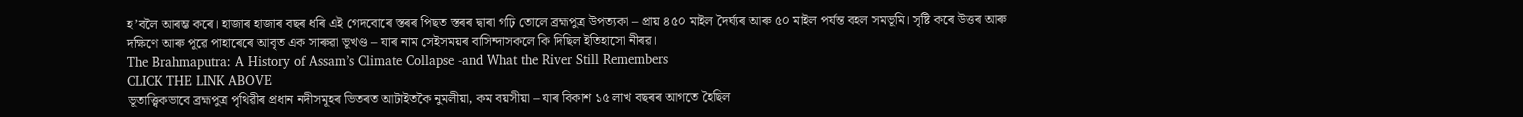হ’বলৈ আৰম্ভ কৰে। হাজাৰ হাজাৰ বছৰ ধৰি এই গেদবোৰে স্তৰৰ পিছত স্তৰৰ দ্বাৰা গঢ়ি তোলে ব্ৰহ্মপুত্ৰ উপত্যকা – প্ৰায় ৪৫০ মাইল দৈৰ্ঘ্যৰ আৰু ৫০ মাইল পৰ্যন্ত বহল সমভূমি। সৃষ্টি কৰে উত্তৰ আৰু দক্ষিণে আৰু পূৱে পাহাৰেৰে আবৃত এক সাৰুৱা ভূখণ্ড – যাৰ নাম সেইসময়ৰ বাসিন্দাসকলে কি দিছিল ইতিহাসো নীৰৱ।
The Brahmaputra: A History of Assam’s Climate Collapse -and What the River Still Remembers
CLICK THE LINK ABOVE
ভূতাত্ত্বিকভাবে ব্ৰহ্মপুত্ৰ পৃথিৱীৰ প্ৰধান নদীসমূহৰ ভিতৰত আটাইতকৈ নুমলীয়া, কম বয়সীয়া – যাৰ বিকাশ ১৫ লাখ বছৰৰ আগতে হৈছিল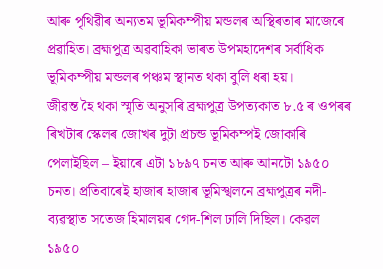আৰু পৃথিৱীৰ অন্যতম ভূমিকম্পীয় মন্ডলৰ অস্থিৰতাৰ মাজেৰে প্ৰৱাহিত। ব্ৰহ্মপুত্ৰ অৱবাহিকা ভাৰত উপমহাদেশৰ সৰ্বাধিক ভূমিকম্পীয় মন্ডলৰ পঞ্চম স্থানত থকা বুলি ধৰা হয়।
জীৱন্ত হৈ থকা স্মৃতি অনুসৰি ব্ৰহ্মপুত্ৰ উপত্যকাত ৮.৫ ৰ ওপৰৰ ৰিখটাৰ স্কেলৰ জোখৰ দুটা প্ৰচন্ড ভূমিকম্পই জোকাৰি পেলাইছিল – ইয়াৰে এটা ১৮৯৭ চনত আৰু আনটো ১৯৫০ চনত। প্ৰতিবাৰেই হাজাৰ হাজাৰ ভূমিস্খলনে ব্ৰহ্মপুত্ৰৰ নদী-ব্যৱস্থাত সতেজ হিমালয়ৰ গেদ-শিল ঢালি দিছিল। কেৱল ১৯৫০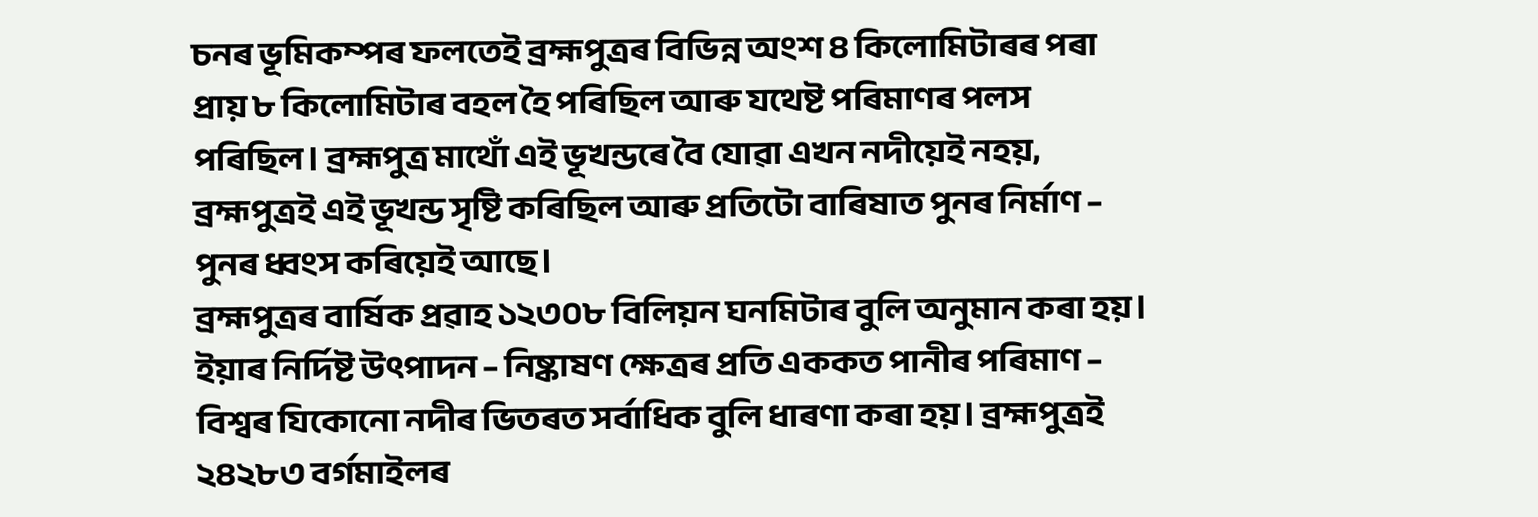চনৰ ভূমিকম্পৰ ফলতেই ব্ৰহ্মপুত্ৰৰ বিভিন্ন অংশ ৪ কিলোমিটাৰৰ পৰা প্ৰায় ৮ কিলোমিটাৰ বহল হৈ পৰিছিল আৰু যথেষ্ট পৰিমাণৰ পলস পৰিছিল। ব্ৰহ্মপুত্ৰ মাথোঁ এই ভূখন্ডৰে বৈ যোৱা এখন নদীয়েই নহয়, ব্ৰহ্মপুত্ৰই এই ভূখন্ড সৃষ্টি কৰিছিল আৰু প্ৰতিটো বাৰিষাত পুনৰ নিৰ্মাণ – পুনৰ ধ্বংস কৰিয়েই আছে।
ব্ৰহ্মপুত্ৰৰ বাৰ্ষিক প্ৰৱাহ ১২৩০৮ বিলিয়ন ঘনমিটাৰ বুলি অনুমান কৰা হয়। ইয়াৰ নিৰ্দিষ্ট উৎপাদন – নিষ্কাষণ ক্ষেত্ৰৰ প্ৰতি এককত পানীৰ পৰিমাণ – বিশ্বৰ যিকোনো নদীৰ ভিতৰত সৰ্বাধিক বুলি ধাৰণা কৰা হয়। ব্ৰহ্মপুত্ৰই ২৪২৮৩ বৰ্গমাইলৰ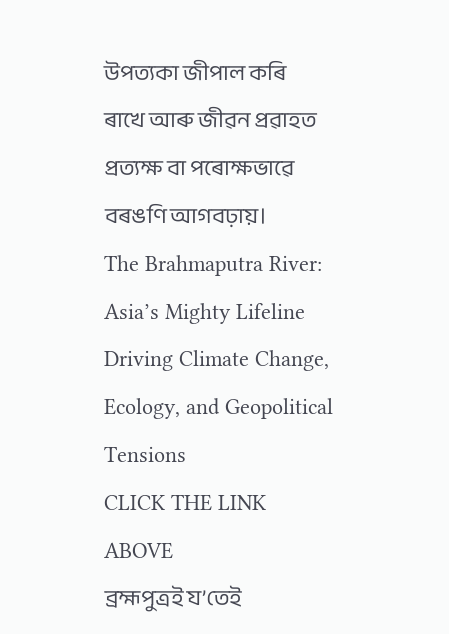উপত্যকা জীপাল কৰি ৰাখে আৰু জীৱন প্ৰৱাহত প্ৰত্যক্ষ বা পৰোক্ষভাৱে বৰঙণি আগবঢ়ায়।
The Brahmaputra River: Asia’s Mighty Lifeline Driving Climate Change, Ecology, and Geopolitical Tensions
CLICK THE LINK ABOVE
ব্ৰহ্মপুত্ৰই য’তেই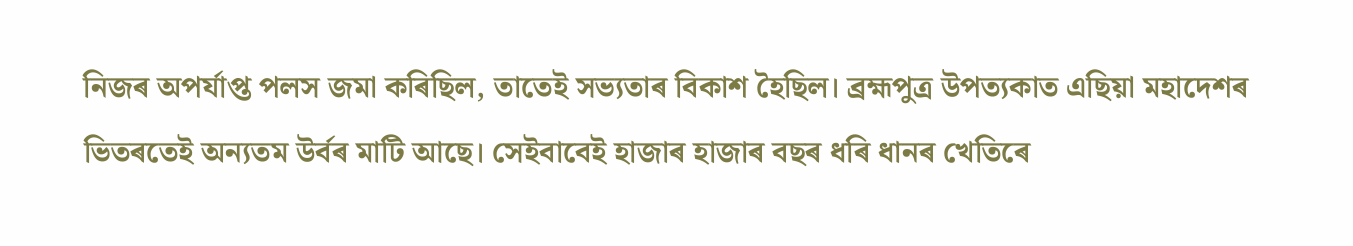নিজৰ অপৰ্যাপ্ত পলস জমা কৰিছিল, তাতেই সভ্যতাৰ বিকাশ হৈছিল। ব্ৰহ্মপুত্ৰ উপত্যকাত এছিয়া মহাদেশৰ ভিতৰতেই অন্যতম উৰ্বৰ মাটি আছে। সেইবাবেই হাজাৰ হাজাৰ বছৰ ধৰি ধানৰ খেতিৰে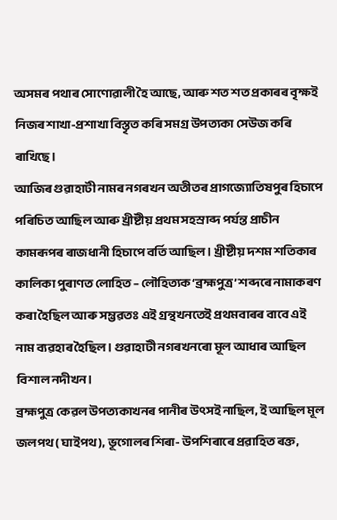অসমৰ পথাৰ সোণোৱালী হৈ আছে, আৰু শত শত প্ৰকাৰৰ বৃক্ষই নিজৰ শাখা-প্ৰশাখা বিস্তৃত কৰি সমগ্ৰ উপত্যকা সেউজ কৰি ৰাখিছে।
আজিৰ গুৱাহাটী নামৰ নগৰখন অতীতৰ প্ৰাগজ্যোতিষপুৰ হিচাপে পৰিচিত আছিল আৰু খ্ৰীষ্টীয় প্ৰথম সহস্ৰাব্দ পৰ্যন্ত প্ৰাচীন কামৰূপৰ ৰাজধানী হিচাপে বৰ্তি আছিল। খ্ৰীষ্টীয় দশম শতিকাৰ কালিকা পুৰাণত লোহিত – লৌহিত্যক ‘ব্ৰহ্মপুত্ৰ’ শব্দৰে নামাকৰণ কৰা হৈছিল আৰু সম্ভৱতঃ এই গ্ৰন্থখনতেই প্ৰথমবাৰৰ বাবে এই নাম ব্যৱহাৰ হৈছিল। গুৱাহাটী নগৰখনৰো মূল আধাৰ আছিল বিশাল নদীখন।
ব্ৰহ্মপুত্ৰ কেৱল উপত্যকাখনৰ পানীৰ উৎসই নাছিল, ই আছিল মূল জলপথ ( ঘাইপথ), ভূগোলৰ শিৰা- উপশিৰাৰে প্ৰৱাহিত ৰক্ত,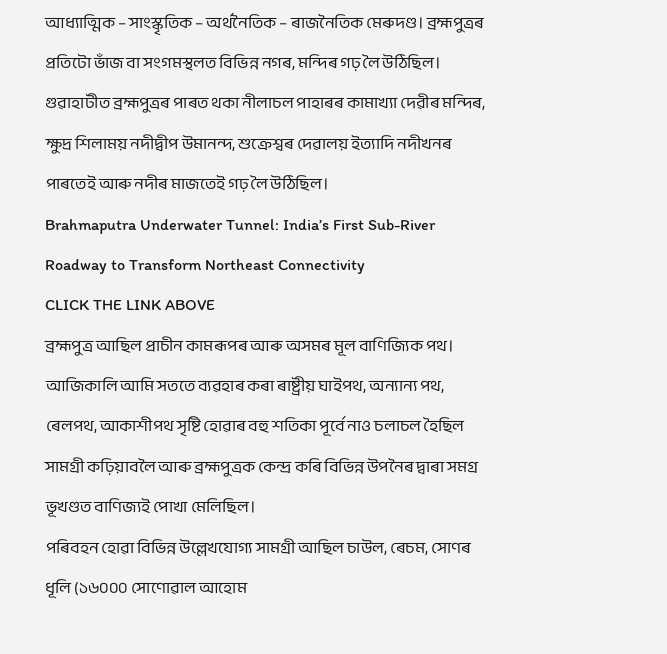আধ্যাত্মিক – সাংস্কৃতিক – অৰ্থনৈতিক – ৰাজনৈতিক মেৰুদণ্ড। ব্ৰহ্মপুত্ৰৰ প্ৰতিটো ভাঁজ বা সংগমস্থলত বিভিন্ন নগৰ, মন্দিৰ গঢ় লৈ উঠিছিল। গুৱাহাটীত ব্ৰহ্মপুত্ৰৰ পাৰত থকা নীলাচল পাহাৰৰ কামাখ্যা দেৱীৰ মন্দিৰ, ক্ষুদ্ৰ শিলাময় নদীদ্বীপ উমানন্দ, শুক্ৰেশ্বৰ দেৱালয় ইত্যাদি নদীখনৰ পাৰতেই আৰু নদীৰ মাজতেই গঢ় লৈ উঠিছিল।
Brahmaputra Underwater Tunnel: India’s First Sub-River Roadway to Transform Northeast Connectivity
CLICK THE LINK ABOVE
ব্ৰহ্মপুত্ৰ আছিল প্ৰাচীন কামৰূপৰ আৰু অসমৰ মূল বাণিজ্যিক পথ। আজিকালি আমি সততে ব্যৱহাৰ কৰা ৰাষ্ট্ৰীয় ঘাইপথ, অন্যান্য পথ, ৰেলপথ, আকাশীপথ সৃষ্টি হোৱাৰ বহু শতিকা পূৰ্বে নাও চলাচল হৈছিল সামগ্ৰী কঢ়িয়াবলৈ আৰু ব্ৰহ্মপুত্ৰক কেন্দ্ৰ কৰি বিভিন্ন উপনৈৰ দ্বাৰা সমগ্ৰ ভূখণ্ডত বাণিজ্যই পোখা মেলিছিল।
পৰিবহন হোৱা বিভিন্ন উল্লেখযোগ্য সামগ্ৰী আছিল চাউল, ৰেচম, সোণৰ ধূলি (১৬০০০ সোণোৱাল আহোম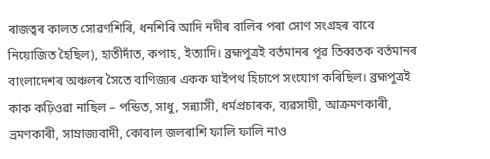ৰাজত্বৰ কালত সোৱণশিৰি, ধনশিৰি আদি নদীৰ বালিৰ পৰা সোণ সংগ্ৰহৰ বাবে নিয়োজিত হৈছিল), হাতীদাঁত, কপাহ, ইত্যাদি। ব্ৰহ্মপুত্ৰই বৰ্তমানৰ পূৱ তিব্বতক বৰ্তমানৰ বাংলাদেশৰ অঞ্চলৰ সৈতে বাণিজ্যৰ একক ঘাইপথ হিচাপে সংযোগ কৰিছিল। ব্ৰহ্মপুত্ৰই কাক কঢ়িওৱা নাছিল – পন্ডিত, সাধু, সন্ন্যাসী, ধৰ্মপ্ৰচাৰক, ব্যৱসায়ী, আক্ৰমণকাৰী, ভ্ৰমণকাৰী, সাম্ৰাজ্যবাদী, কোবাল জলৰাশি ফালি ফালি নাও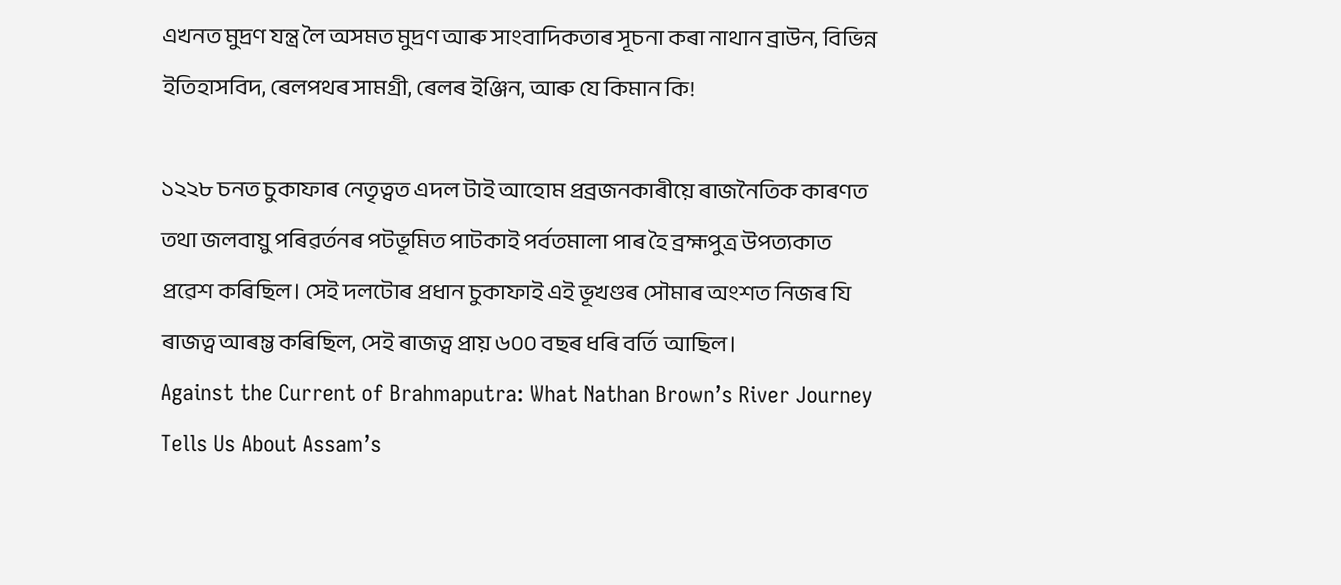এখনত মুদ্ৰণ যন্ত্ৰ লৈ অসমত মুদ্ৰণ আৰু সাংবাদিকতাৰ সূচনা কৰা নাথান ব্ৰাউন, বিভিন্ন ইতিহাসবিদ, ৰেলপথৰ সামগ্ৰী, ৰেলৰ ইঞ্জিন, আৰু যে কিমান কি!

১২২৮ চনত চুকাফাৰ নেতৃত্বত এদল টাই আহোম প্ৰব্ৰজনকাৰীয়ে ৰাজনৈতিক কাৰণত তথা জলবায়ু পৰিৱৰ্তনৰ পটভূমিত পাটকাই পৰ্বতমালা পাৰ হৈ ব্ৰহ্মপুত্ৰ উপত্যকাত প্ৰৱেশ কৰিছিল। সেই দলটোৰ প্ৰধান চুকাফাই এই ভূখণ্ডৰ সৌমাৰ অংশত নিজৰ যি ৰাজত্ব আৰম্ভ কৰিছিল, সেই ৰাজত্ব প্ৰায় ৬০০ বছৰ ধৰি বৰ্তি আছিল।
Against the Current of Brahmaputra: What Nathan Brown’s River Journey Tells Us About Assam’s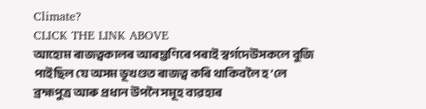Climate?
CLICK THE LINK ABOVE
আহোম ৰাজত্বকালৰ আৰম্ভণিৰে পৰাই স্বৰ্গদেউসকলে বুজি পাইছিল যে অসম ভূখণ্ডত ৰাজত্ব কৰি থাকিবলৈ হ’লে ব্ৰহ্মপুত্ৰ আৰু প্ৰধান উপনৈ সমূহ ব্যৱহাৰ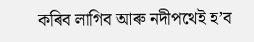কৰিব লাগিব আৰু নদীপথেই হ’ব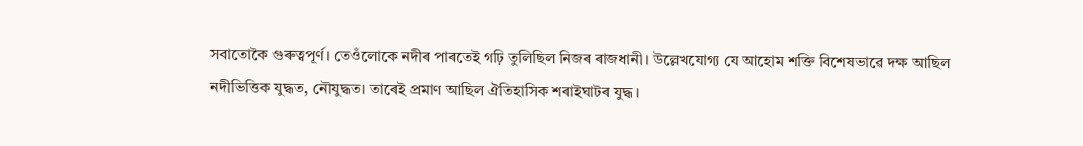সবাতোকৈ গুৰুত্বপূৰ্ণ। তেওঁলোকে নদীৰ পাৰতেই গঢ়ি তুলিছিল নিজৰ ৰাজধানী। উল্লেখযোগ্য যে আহোম শক্তি বিশেষভাৱে দক্ষ আছিল নদীভিত্তিক যুদ্ধত, নৌযুদ্ধত। তাৰেই প্ৰমাণ আছিল ঐতিহাসিক শৰাইঘাটৰ যুদ্ধ।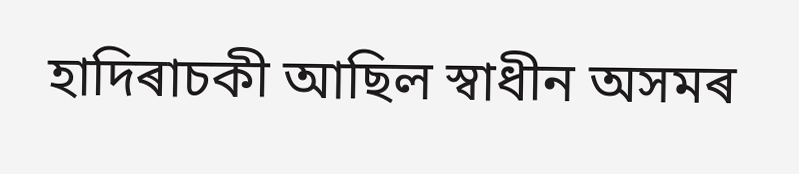হাদিৰাচকী আছিল স্বাধীন অসমৰ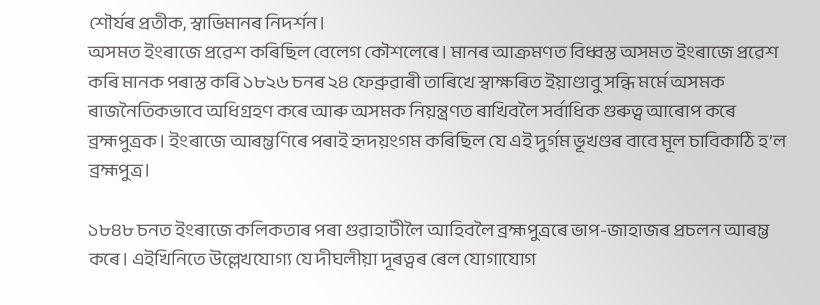শৌৰ্যৰ প্ৰতীক, স্বাভিমানৰ নিদৰ্শন।
অসমত ইংৰাজে প্ৰৱেশ কৰিছিল বেলেগ কৌশলেৰে। মানৰ আক্ৰমণত বিধ্বস্ত অসমত ইংৰাজে প্ৰৱেশ কৰি মানক পৰাস্ত কৰি ১৮২৬ চনৰ ২৪ ফেব্ৰুৱাৰী তাৰিখে স্বাক্ষৰিত ইয়াণ্ডাবু সন্ধি মৰ্মে অসমক ৰাজনৈতিকভাবে অধিগ্ৰহণ কৰে আৰু অসমক নিয়ন্ত্ৰণত ৰাখিবলৈ সৰ্বাধিক গুৰুত্ব আৰোপ কৰে ব্ৰহ্মপুত্ৰক। ইংৰাজে আৰম্ভণিৰে পৰাই হৃদয়ংগম কৰিছিল যে এই দুৰ্গম ভূখণ্ডৰ বাবে মূল চাবিকাঠি হ’ল ব্ৰহ্মপুত্ৰ।

১৮৪৮ চনত ইংৰাজে কলিকতাৰ পৰা গুৱাহাটীলৈ আহিবলৈ ব্ৰহ্মপুত্ৰৰে ভাপ-জাহাজৰ প্ৰচলন আৰম্ভ কৰে। এইখিনিতে উল্লেখযোগ্য যে দীঘলীয়া দূৰত্বৰ ৰেল যোগাযোগ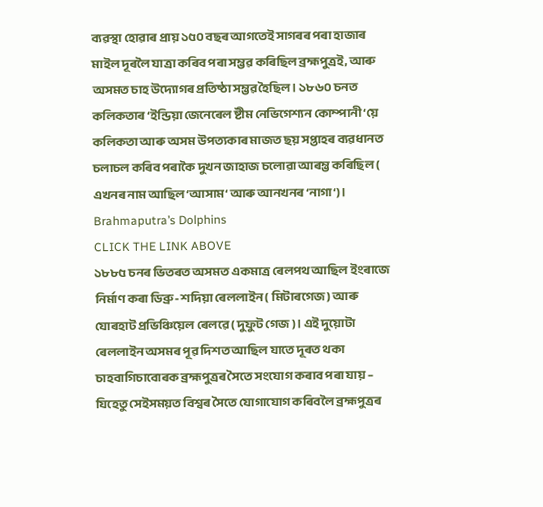ব্যৱস্থা হোৱাৰ প্ৰায় ১৫০ বছৰ আগতেই সাগৰৰ পৰা হাজাৰ মাইল দূৰলৈ যাত্ৰা কৰিব পৰা সম্ভৱ কৰিছিল ব্ৰহ্মপুত্ৰই, আৰু অসমত চাহ উদ্যোগৰ প্ৰতিষ্ঠা সম্ভৱ হৈছিল। ১৮৬০ চনত কলিকতাৰ ‘ইন্ডিয়া জেনেৰেল ষ্টীম নেভিগেশ্যন কোম্পানী‘য়ে কলিকতা আৰু অসম উপত্যকাৰ মাজত ছয় সপ্তাহৰ ব্যৱধানত চলাচল কৰিব পৰাকৈ দুখন জাহাজ চলোৱা আৰম্ভ কৰিছিল ( এখনৰ নাম আছিল ‘আসাম‘ আৰু আনখনৰ ‘নাগা‘)।
Brahmaputra’s Dolphins
CLICK THE LINK ABOVE
১৮৮৫ চনৰ ভিতৰত অসমত একমাত্ৰ ৰেলপথ আছিল ইংৰাজে নিৰ্মাণ কৰা ডিব্ৰু- শদিয়া ৰেললাইন ( মিটাৰগেজ) আৰু যোৰহাট প্ৰভিঞ্চিয়েল ৰেলৱে ( দুফুট গেজ)। এই দুয়োটা ৰেললাইন অসমৰ পূৱ দিশত আছিল যাতে দূৰত থকা চাহবাগিচাবোৰক ব্ৰহ্মপুত্ৰৰ সৈতে সংযোগ কৰাব পৰা যায় – যিহেতু সেইসময়ত বিশ্বৰ সৈতে যোগাযোগ কৰিবলৈ ব্ৰহ্মপুত্ৰৰ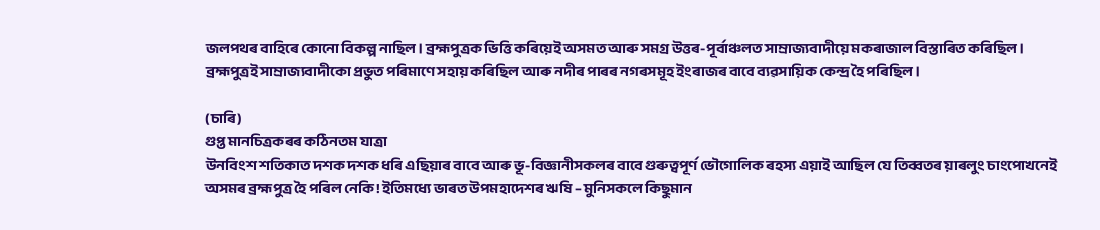জলপথৰ বাহিৰে কোনো বিকল্প নাছিল। ব্ৰহ্মপুত্ৰক ভিত্তি কৰিয়েই অসমত আৰু সমগ্ৰ উত্তৰ-পূৰ্বাঞ্চলত সাম্ৰাজ্যবাদীয়ে মকৰাজাল বিস্তাৰিত কৰিছিল। ব্ৰহ্মপুত্ৰই সাম্ৰাজ্যবাদীকো প্ৰভুত পৰিমাণে সহায় কৰিছিল আৰু নদীৰ পাৰৰ নগৰসমূহ ইংৰাজৰ বাবে ব্যৱসায়িক কেন্দ্ৰ হৈ পৰিছিল।

(চাৰি)
গুপ্ত মানচিত্ৰকৰৰ কঠিনতম যাত্ৰা
উনবিংশ শতিকাত দশক দশক ধৰি এছিয়াৰ বাবে আৰু ভূ-বিজ্ঞানীসকলৰ বাবে গুৰুত্বপূৰ্ণ ভৌগোলিক ৰহস্য এয়াই আছিল যে তিব্বতৰ য়াৰলুং চাংপোখনেই অসমৰ ব্ৰহ্মপুত্ৰ হৈ পৰিল নেকি! ইতিমধ্যে ভাৰত উপমহাদেশৰ ঋষি – মুনিসকলে কিছুমান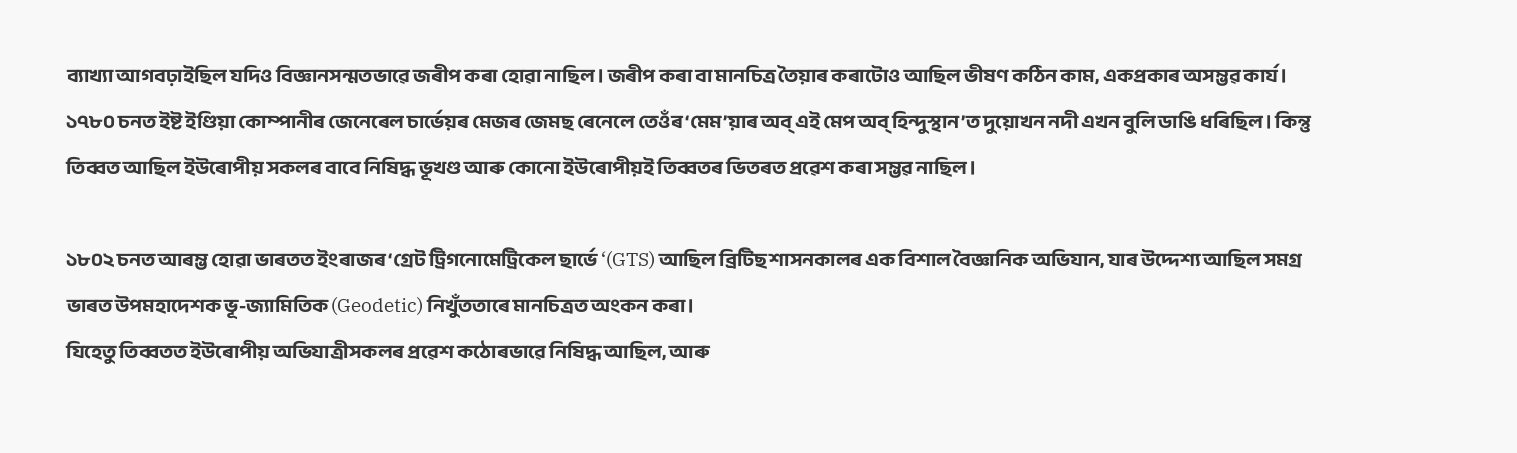ব্যাখ্যা আগবঢ়াইছিল যদিও বিজ্ঞানসন্মতভাৱে জৰীপ কৰা হোৱা নাছিল। জৰীপ কৰা বা মানচিত্ৰ তৈয়াৰ কৰাটোও আছিল ভীষণ কঠিন কাম, একপ্ৰকাৰ অসম্ভৱ কাৰ্য। ১৭৮০ চনত ইষ্ট ইণ্ডিয়া কোম্পানীৰ জেনেৰেল চাৰ্ভেয়ৰ মেজৰ জেমছ ৰেনেলে তেওঁৰ ‘মেম’য়াৰ অব্ এই মেপ অব্ হিন্দুস্থান’ত দুয়োখন নদী এখন বুলি ডাঙি ধৰিছিল। কিন্তু তিব্বত আছিল ইউৰোপীয় সকলৰ বাবে নিষিদ্ধ ভূখণ্ড আৰু কোনো ইউৰোপীয়ই তিব্বতৰ ভিতৰত প্ৰৱেশ কৰা সম্ভৱ নাছিল।

১৮০২ চনত আৰম্ভ হোৱা ভাৰতত ইংৰাজৰ ‘গ্ৰেট ট্ৰিগনোমেট্ৰিকেল ছাৰ্ভে ‘(GTS) আছিল ব্ৰিটিছ শাসনকালৰ এক বিশাল বৈজ্ঞানিক অভিযান, যাৰ উদ্দেশ্য আছিল সমগ্ৰ ভাৰত উপমহাদেশক ভূ-জ্যামিতিক (Geodetic) নিখুঁততাৰে মানচিত্ৰত অংকন কৰা।
যিহেতু তিব্বতত ইউৰোপীয় অভিযাত্ৰীসকলৰ প্ৰৱেশ কঠোৰভাৱে নিষিদ্ধ আছিল, আৰু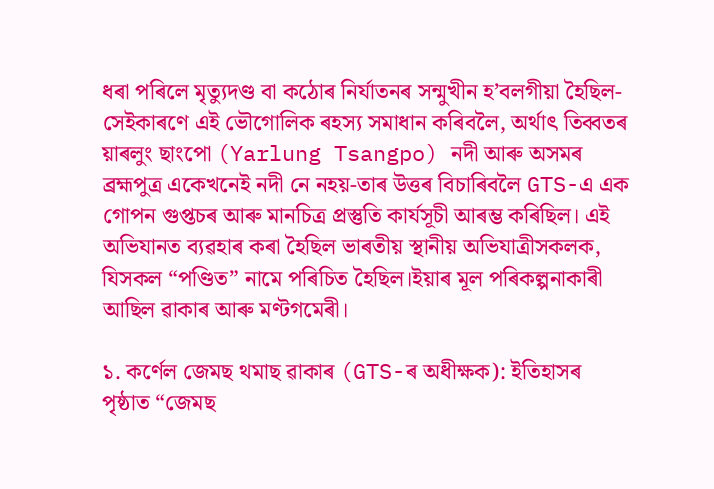ধৰা পৰিলে মৃত্যুদণ্ড বা কঠোৰ নিৰ্যাতনৰ সন্মুখীন হ’বলগীয়া হৈছিল- সেইকাৰণে এই ভৌগোলিক ৰহস্য সমাধান কৰিবলৈ, অৰ্থাৎ তিব্বতৰ য়াৰলুং ছাংপো (Yarlung Tsangpo) নদী আৰু অসমৰ ব্ৰহ্মপুত্ৰ একেখনেই নদী নে নহয়-তাৰ উত্তৰ বিচাৰিবলৈ GTS-এ এক গোপন গুপ্তচৰ আৰু মানচিত্ৰ প্ৰস্তুতি কাৰ্যসূচী আৰম্ভ কৰিছিল। এই অভিযানত ব্যৱহাৰ কৰা হৈছিল ভাৰতীয় স্থানীয় অভিযাত্ৰীসকলক, যিসকল “পণ্ডিত” নামে পৰিচিত হৈছিল।ইয়াৰ মূল পৰিকল্পনাকাৰী আছিল ৱাকাৰ আৰু মণ্টগমেৰী।

১. কৰ্ণেল জেমছ থমাছ ৱাকাৰ (GTS-ৰ অধীক্ষক): ইতিহাসৰ পৃষ্ঠাত “জেমছ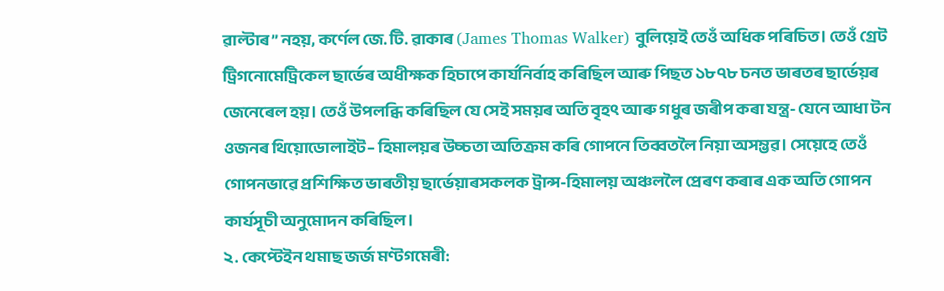ৱাল্টাৰ” নহয়, কৰ্ণেল জে. টি. ৱাকাৰ (James Thomas Walker) বুলিয়েই তেওঁ অধিক পৰিচিত। তেওঁ গ্ৰেট ট্ৰিগনোমেট্ৰিকেল ছাৰ্ভেৰ অধীক্ষক হিচাপে কাৰ্যনিৰ্বাহ কৰিছিল আৰু পিছত ১৮৭৮ চনত ভাৰতৰ ছাৰ্ভেয়ৰ জেনেৰেল হয়। তেওঁ উপলব্ধি কৰিছিল যে সেই সময়ৰ অতি বৃহৎ আৰু গধুৰ জৰীপ কৰা যন্ত্ৰ- যেনে আধা টন ওজনৰ থিয়োডোলাইট– হিমালয়ৰ উচ্চতা অতিক্ৰম কৰি গোপনে তিব্বতলৈ নিয়া অসম্ভৱ। সেয়েহে তেওঁ গোপনভাৱে প্ৰশিক্ষিত ভাৰতীয় ছাৰ্ভেয়াৰসকলক ট্ৰান্স-হিমালয় অঞ্চললৈ প্ৰেৰণ কৰাৰ এক অতি গোপন কাৰ্যসূচী অনুমোদন কৰিছিল।
২. কেপ্টেইন থমাছ জৰ্জ মণ্টগমেৰী: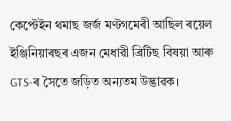কেপ্টেইন থমাছ জৰ্জ মণ্টগমেৰী আছিল ৰয়েল ইঞ্জিনিয়াৰছৰ এজন মেধাৱী ব্ৰিটিছ বিষয়া আৰু GTS-ৰ সৈতে জড়িত অন্যতম উদ্ভাৱক।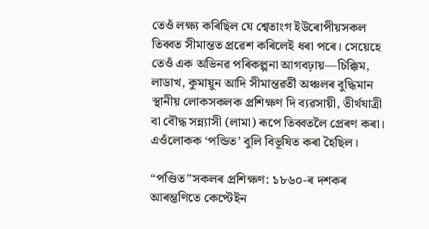তেওঁ লক্ষ্য কৰিছিল যে শ্বেতাংগ ইউৰোপীয়সকল তিব্বত সীমান্তত প্ৰৱেশ কৰিলেই ধৰা পৰে। সেয়েহে তেওঁ এক অভিনৱ পৰিকল্পনা আগবঢ়ায়—চিক্কিম, লাডাখ, কুমায়ুন আদি সীমান্তৱৰ্তী অঞ্চলৰ বুদ্ধিমান স্থানীয় লোকসকলক প্ৰশিক্ষণ দি ব্যৱসায়ী, তীৰ্থযাত্ৰী বা বৌদ্ধ সন্ন্যাসী (লামা) ৰূপে তিব্বতলৈ প্ৰেৰণ কৰা। এওঁলোকক ‘পন্ডিত’ বুলি বিভূষিত কৰা হৈছিল।

“পণ্ডিত”সকলৰ প্ৰশিক্ষণ: ১৮৬০-ৰ দশকৰ আৰম্ভণিতে কেপ্টেইন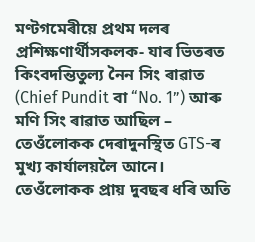মণ্টগমেৰীয়ে প্ৰথম দলৰ প্ৰশিক্ষণাৰ্থীসকলক- যাৰ ভিতৰত কিংবদন্তিতুল্য নৈন সিং ৰাৱাত (Chief Pundit বা “No. 1”) আৰু মণি সিং ৰাৱাত আছিল – তেওঁলোকক দেৰাদুনস্থিত GTS-ৰ মুখ্য কাৰ্যালয়লৈ আনে। তেওঁলোকক প্ৰায় দুবছৰ ধৰি অতি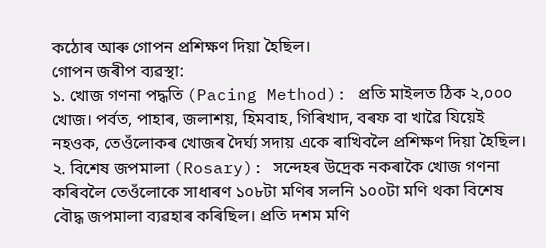কঠোৰ আৰু গোপন প্ৰশিক্ষণ দিয়া হৈছিল।
গোপন জৰীপ ব্যৱস্থা:
১. খোজ গণনা পদ্ধতি (Pacing Method): প্ৰতি মাইলত ঠিক ২,০০০ খোজ। পৰ্বত, পাহাৰ, জলাশয়, হিমবাহ, গিৰিখাদ, বৰফ বা খাৱৈ যিয়েই নহওক, তেওঁলোকৰ খোজৰ দৈৰ্ঘ্য সদায় একে ৰাখিবলৈ প্ৰশিক্ষণ দিয়া হৈছিল।
২. বিশেষ জপমালা (Rosary): সন্দেহৰ উদ্ৰেক নকৰাকৈ খোজ গণনা কৰিবলৈ তেওঁলোকে সাধাৰণ ১০৮টা মণিৰ সলনি ১০০টা মণি থকা বিশেষ বৌদ্ধ জপমালা ব্যৱহাৰ কৰিছিল। প্ৰতি দশম মণি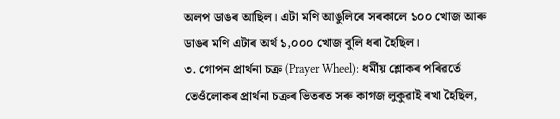অলপ ডাঙৰ আছিল। এটা মণি আঙুলিৰে সৰকালে ১০০ খোজ আৰু ডাঙৰ মণি এটাৰ অৰ্থ ১,০০০ খোজ বুলি ধৰা হৈছিল।
৩. গোপন প্ৰাৰ্থনা চক্ৰ (Prayer Wheel): ধৰ্মীয় শ্লোকৰ পৰিৱৰ্তে তেওঁলোকৰ প্ৰাৰ্থনা চক্ৰৰ ভিতৰত সৰু কাগজ লুকুৱাই ৰখা হৈছিল,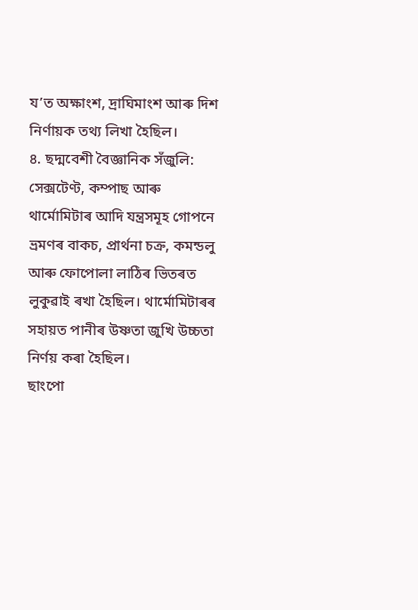য’ত অক্ষাংশ, দ্ৰাঘিমাংশ আৰু দিশ নিৰ্ণায়ক তথ্য লিখা হৈছিল।
৪. ছদ্মবেশী বৈজ্ঞানিক সঁজুলি: সেক্সটেণ্ট, কম্পাছ আৰু থাৰ্মোমিটাৰ আদি যন্ত্ৰসমূহ গোপনে ভ্ৰমণৰ বাকচ, প্ৰাৰ্থনা চক্ৰ, কমন্ডলু আৰু ফোপোলা লাঠিৰ ভিতৰত লুকুৱাই ৰখা হৈছিল। থাৰ্মোমিটাৰৰ সহায়ত পানীৰ উষ্ণতা জুখি উচ্চতা নিৰ্ণয় কৰা হৈছিল।
ছাংপো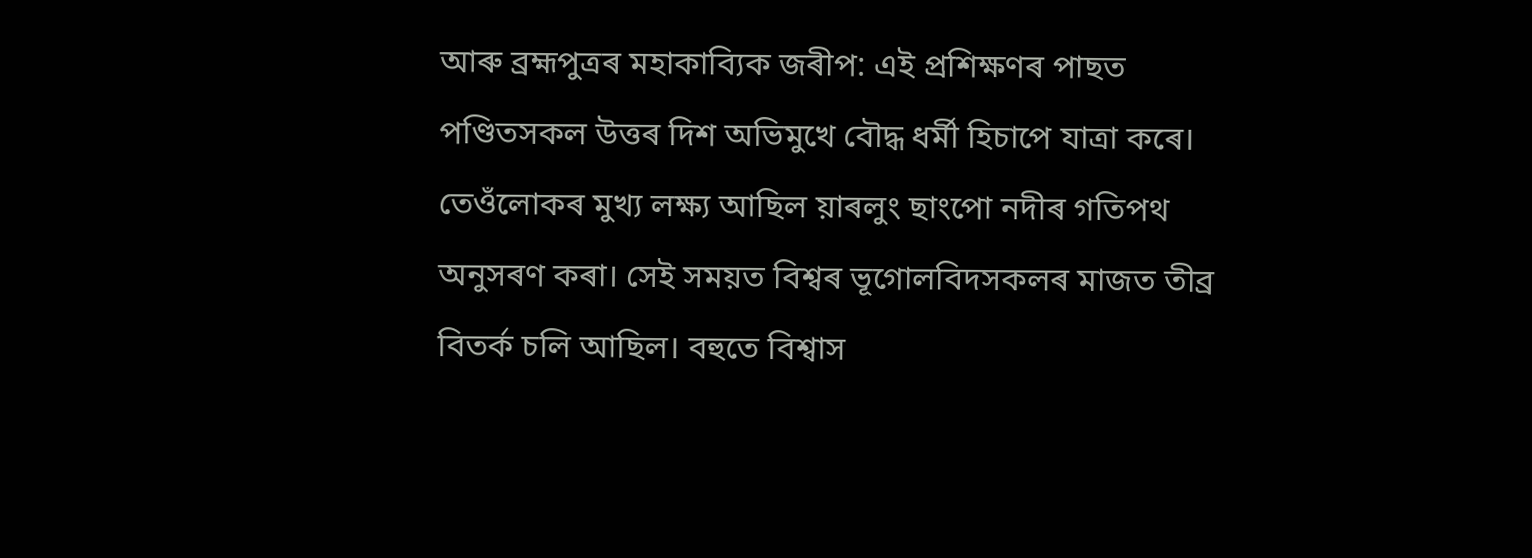আৰু ব্ৰহ্মপুত্ৰৰ মহাকাব্যিক জৰীপ: এই প্ৰশিক্ষণৰ পাছত পণ্ডিতসকল উত্তৰ দিশ অভিমুখে বৌদ্ধ ধৰ্মী হিচাপে যাত্ৰা কৰে। তেওঁলোকৰ মুখ্য লক্ষ্য আছিল য়াৰলুং ছাংপো নদীৰ গতিপথ অনুসৰণ কৰা। সেই সময়ত বিশ্বৰ ভূগোলবিদসকলৰ মাজত তীব্ৰ বিতৰ্ক চলি আছিল। বহুতে বিশ্বাস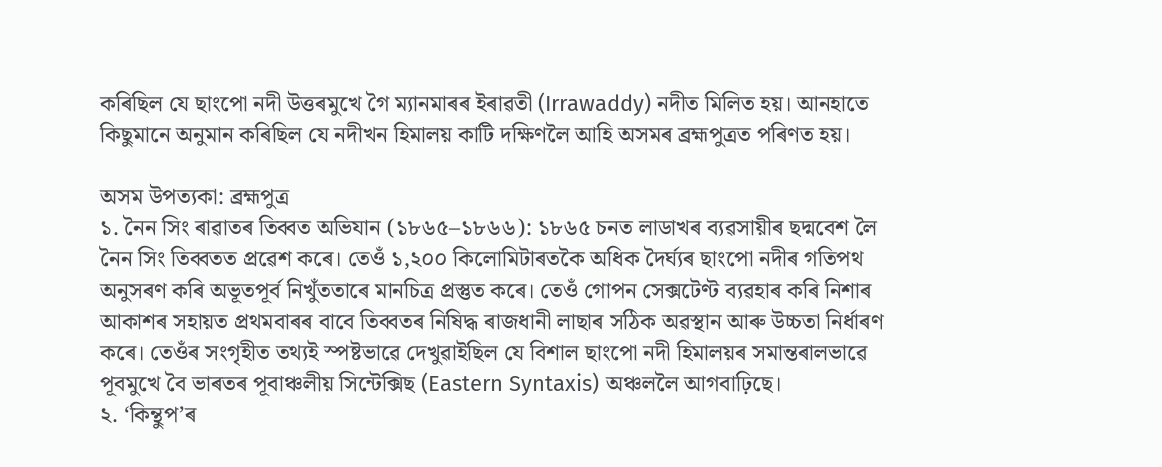কৰিছিল যে ছাংপো নদী উত্তৰমুখে গৈ ম্যানমাৰৰ ইৰাৱতী (Irrawaddy) নদীত মিলিত হয়। আনহাতে কিছুমানে অনুমান কৰিছিল যে নদীখন হিমালয় কাটি দক্ষিণলৈ আহি অসমৰ ব্ৰহ্মপুত্ৰত পৰিণত হয়।

অসম উপত্যকা: ব্ৰহ্মপুত্ৰ
১. নৈন সিং ৰাৱাতৰ তিব্বত অভিযান (১৮৬৫–১৮৬৬): ১৮৬৫ চনত লাডাখৰ ব্যৱসায়ীৰ ছদ্মবেশ লৈ নৈন সিং তিব্বতত প্ৰৱেশ কৰে। তেওঁ ১,২০০ কিলোমিটাৰতকৈ অধিক দৈৰ্ঘ্যৰ ছাংপো নদীৰ গতিপথ অনুসৰণ কৰি অভূতপূৰ্ব নিখুঁততাৰে মানচিত্ৰ প্ৰস্তুত কৰে। তেওঁ গোপন সেক্সটেণ্ট ব্যৱহাৰ কৰি নিশাৰ আকাশৰ সহায়ত প্ৰথমবাৰৰ বাবে তিব্বতৰ নিষিদ্ধ ৰাজধানী লাছাৰ সঠিক অৱস্থান আৰু উচ্চতা নিৰ্ধাৰণ কৰে। তেওঁৰ সংগৃহীত তথ্যই স্পষ্টভাৱে দেখুৱাইছিল যে বিশাল ছাংপো নদী হিমালয়ৰ সমান্তৰালভাৱে পূবমুখে বৈ ভাৰতৰ পূবাঞ্চলীয় সিন্টেক্সিছ (Eastern Syntaxis) অঞ্চললৈ আগবাঢ়িছে।
২. ‘কিন্থুপ’ৰ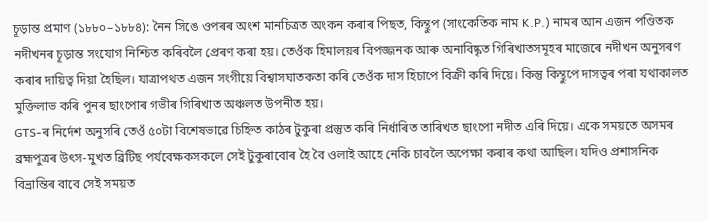চূড়ান্ত প্ৰমাণ (১৮৮০–১৮৮৪): নৈন সিঙে ওপৰৰ অংশ মানচিত্ৰত অংকন কৰাৰ পিছত, কিন্থুপ (সাংকেতিক নাম K.P.) নামৰ আন এজন পণ্ডিতক নদীখনৰ চূড়ান্ত সংযোগ নিশ্চিত কৰিবলৈ প্ৰেৰণ কৰা হয়। তেওঁক হিমালয়ৰ বিপজ্জনক আৰু অনাবিষ্কৃত গিৰিখাতসমূহৰ মাজেৰে নদীখন অনুসৰণ কৰাৰ দায়িত্ব দিয়া হৈছিল। যাত্ৰাপথত এজন সংগীয়ে বিশ্বাসঘাতকতা কৰি তেওঁক দাস হিচাপে বিক্ৰী কৰি দিয়ে। কিন্তু কিন্থুপে দাসত্বৰ পৰা যথাকালত মুক্তিলাভ কৰি পুনৰ ছাংপোৰ গভীৰ গিৰিখাত অঞ্চলত উপনীত হয়।
GTS-ৰ নিৰ্দেশ অনুসৰি তেওঁ ৫০টা বিশেষভাৱে চিহ্নিত কাঠৰ টুকুৰা প্ৰস্তুত কৰি নিৰ্ধাৰিত তাৰিখত ছাংপো নদীত এৰি দিয়ে। একে সময়তে অসমৰ ব্ৰহ্মপুত্ৰৰ উৎস-মুখত ব্ৰিটিছ পৰ্যবেক্ষকসকলে সেই টুকুৰাবোৰ হৈ বৈ ওলাই আহে নেকি চাবলৈ অপেক্ষা কৰাৰ কথা আছিল। যদিও প্ৰশাসনিক বিভ্ৰান্তিৰ বাবে সেই সময়ত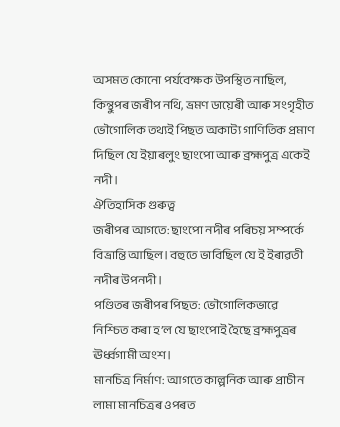অসমত কোনো পৰ্যবেক্ষক উপস্থিত নাছিল, কিন্থুপৰ জৰীপ নথি, ভ্ৰমণ ডায়েৰী আৰু সংগৃহীত ভৌগোলিক তথ্যই পিছত অকাট্য গাণিতিক প্ৰমাণ দিছিল যে ইয়াৰলুং ছাংপো আৰু ব্ৰহ্মপুত্ৰ একেই নদী।
ঐতিহাসিক গুৰুত্ব
জৰীপৰ আগতে: ছাংপো নদীৰ পৰিচয় সম্পৰ্কে বিভ্ৰান্তি আছিল। বহুতে ভাবিছিল যে ই ইৰাৱতী নদীৰ উপনদী।
পণ্ডিতৰ জৰীপৰ পিছত: ভৌগোলিকভাৱে নিশ্চিত কৰা হ’ল যে ছাংপোই হৈছে ব্ৰহ্মপুত্ৰৰ ঊৰ্ধ্বগামী অংশ।
মানচিত্ৰ নিৰ্মাণ: আগতে কাল্পনিক আৰু প্ৰাচীন লামা মানচিত্ৰৰ ওপৰত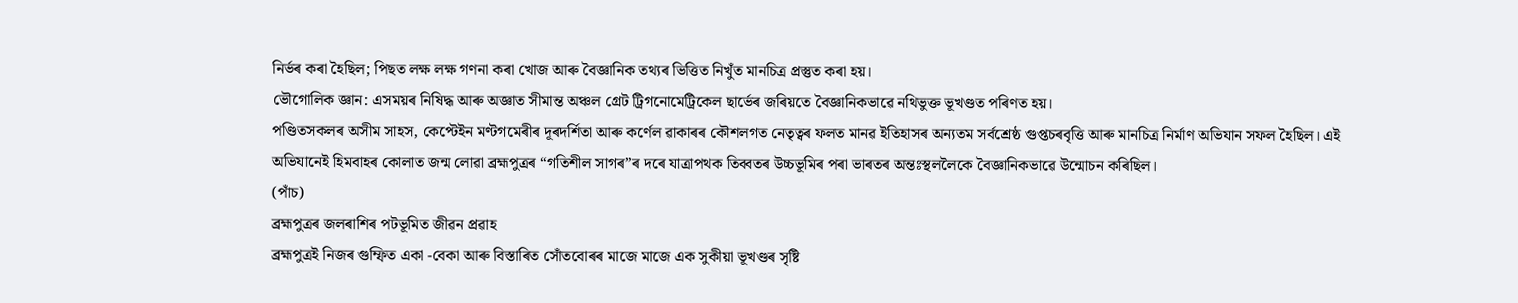নিৰ্ভৰ কৰা হৈছিল; পিছত লক্ষ লক্ষ গণনা কৰা খোজ আৰু বৈজ্ঞানিক তথ্যৰ ভিত্তিত নিখুঁত মানচিত্ৰ প্ৰস্তুত কৰা হয়।
ভৌগোলিক জ্ঞান: এসময়ৰ নিষিদ্ধ আৰু অজ্ঞাত সীমান্ত অঞ্চল গ্ৰেট ট্ৰিগনোমেট্ৰিকেল ছাৰ্ভেৰ জৰিয়তে বৈজ্ঞানিকভাৱে নথিভুক্ত ভূখণ্ডত পৰিণত হয়।
পণ্ডিতসকলৰ অসীম সাহস, কেপ্টেইন মণ্টগমেৰীৰ দূৰদৰ্শিতা আৰু কৰ্ণেল ৱাকাৰৰ কৌশলগত নেতৃত্বৰ ফলত মানৱ ইতিহাসৰ অন্যতম সৰ্বশ্ৰেষ্ঠ গুপ্তচৰবৃত্তি আৰু মানচিত্ৰ নিৰ্মাণ অভিযান সফল হৈছিল। এই অভিযানেই হিমবাহৰ কোলাত জন্ম লোৱা ব্ৰহ্মপুত্ৰৰ “গতিশীল সাগৰ”ৰ দৰে যাত্ৰাপথক তিব্বতৰ উচ্চভূমিৰ পৰা ভাৰতৰ অন্তঃস্থললৈকে বৈজ্ঞানিকভাৱে উন্মোচন কৰিছিল।
(পাঁচ)
ব্ৰহ্মপুত্ৰৰ জলৰাশিৰ পটভূমিত জীৱন প্ৰৱাহ
ব্ৰহ্মপুত্ৰই নিজৰ গুম্ফিত একা -বেকা আৰু বিস্তাৰিত সোঁতবোৰৰ মাজে মাজে এক সুকীয়া ভূখণ্ডৰ সৃষ্টি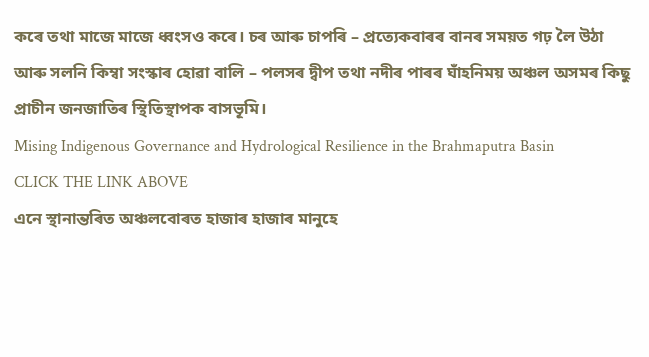কৰে তথা মাজে মাজে ধ্বংসও কৰে। চৰ আৰু চাপৰি – প্ৰত্যেকবাৰৰ বানৰ সময়ত গঢ় লৈ উঠা আৰু সলনি কিম্বা সংস্কাৰ হোৱা বালি – পলসৰ দ্বীপ তথা নদীৰ পাৰৰ ঘাঁহনিময় অঞ্চল অসমৰ কিছু প্ৰাচীন জনজাতিৰ স্থিতিস্থাপক বাসভূমি।
Mising Indigenous Governance and Hydrological Resilience in the Brahmaputra Basin
CLICK THE LINK ABOVE
এনে স্থানান্তৰিত অঞ্চলবোৰত হাজাৰ হাজাৰ মানুহে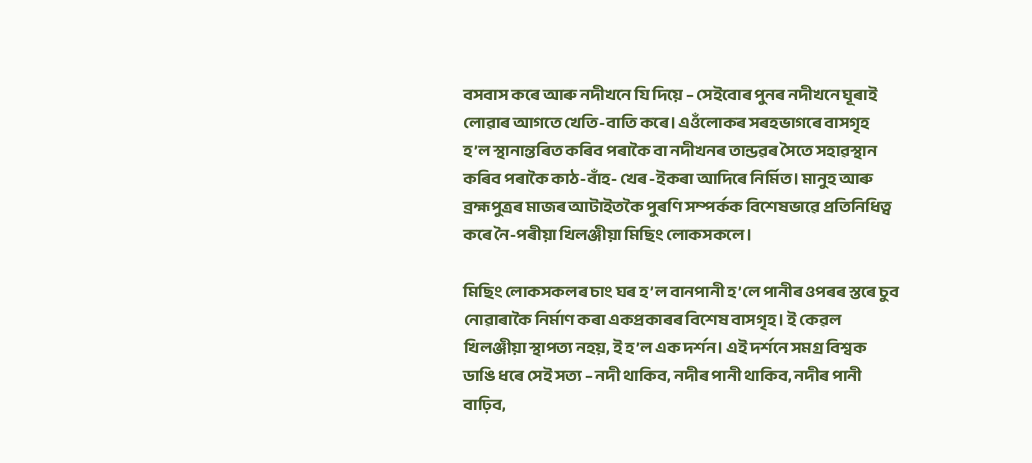বসবাস কৰে আৰু নদীখনে যি দিয়ে – সেইবোৰ পুনৰ নদীখনে ঘূৰাই লোৱাৰ আগতে খেতি-বাতি কৰে। এওঁলোকৰ সৰহভাগৰে বাসগৃহ হ’ল স্থানান্তৰিত কৰিব পৰাকৈ বা নদীখনৰ তান্ডৱৰ সৈতে সহাৱস্থান কৰিব পৰাকৈ কাঠ-বাঁহ- খেৰ -ইকৰা আদিৰে নিৰ্মিত। মানুহ আৰু ব্ৰহ্মপুত্ৰৰ মাজৰ আটাইতকৈ পুৰণি সম্পৰ্কক বিশেষভাৱে প্ৰতিনিধিত্ব কৰে নৈ-পৰীয়া খিলঞ্জীয়া মিছিং লোকসকলে।

মিছিং লোকসকলৰ চাং ঘৰ হ’ল বানপানী হ’লে পানীৰ ওপৰৰ স্তৰে চুব নোৱাৰাকৈ নিৰ্মাণ কৰা একপ্ৰকাৰৰ বিশেষ বাসগৃহ। ই কেৱল খিলঞ্জীয়া স্থাপত্য নহয়, ই হ’ল এক দৰ্শন। এই দৰ্শনে সমগ্ৰ বিশ্বক ডাঙি ধৰে সেই সত্য – নদী থাকিব, নদীৰ পানী থাকিব, নদীৰ পানী বাঢ়িব,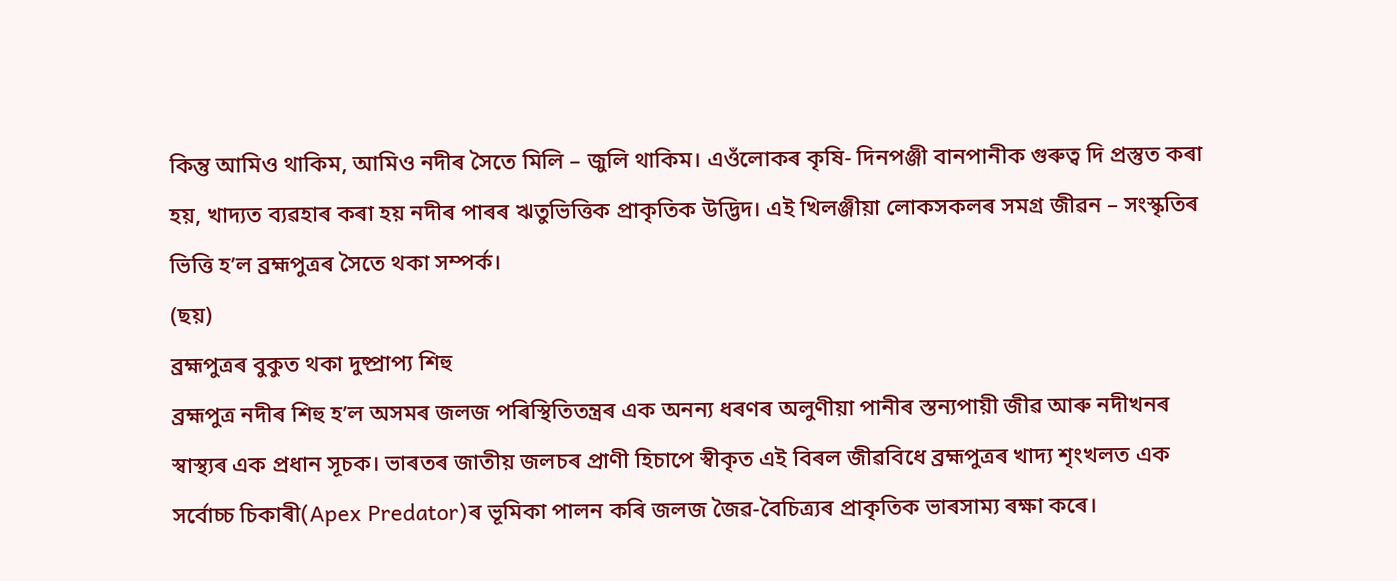কিন্তু আমিও থাকিম, আমিও নদীৰ সৈতে মিলি – জুলি থাকিম। এওঁলোকৰ কৃষি- দিনপঞ্জী বানপানীক গুৰুত্ব দি প্ৰস্তুত কৰা হয়, খাদ্যত ব্যৱহাৰ কৰা হয় নদীৰ পাৰৰ ঋতুভিত্তিক প্ৰাকৃতিক উদ্ভিদ। এই খিলঞ্জীয়া লোকসকলৰ সমগ্ৰ জীৱন – সংস্কৃতিৰ ভিত্তি হ’ল ব্ৰহ্মপুত্ৰৰ সৈতে থকা সম্পৰ্ক।
(ছয়)
ব্ৰহ্মপুত্ৰৰ বুকুত থকা দুষ্প্ৰাপ্য শিহু
ব্ৰহ্মপুত্ৰ নদীৰ শিহু হ’ল অসমৰ জলজ পৰিস্থিতিতন্ত্ৰৰ এক অনন্য ধৰণৰ অলুণীয়া পানীৰ স্তন্যপায়ী জীৱ আৰু নদীখনৰ স্বাস্থ্যৰ এক প্ৰধান সূচক। ভাৰতৰ জাতীয় জলচৰ প্ৰাণী হিচাপে স্বীকৃত এই বিৰল জীৱবিধে ব্ৰহ্মপুত্ৰৰ খাদ্য শৃংখলত এক সৰ্বোচ্চ চিকাৰী(Apex Predator)ৰ ভূমিকা পালন কৰি জলজ জৈৱ-বৈচিত্ৰ্যৰ প্ৰাকৃতিক ভাৰসাম্য ৰক্ষা কৰে।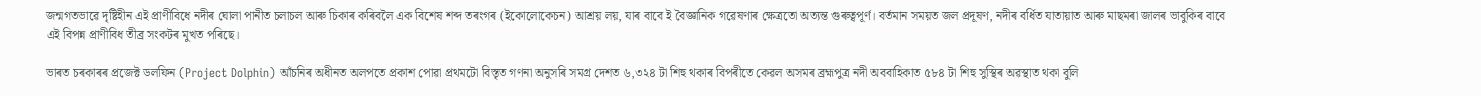জন্মগতভাৱে দৃষ্টিহীন এই প্ৰাণীবিধে নদীৰ ঘোলা পানীত চলাচল আৰু চিকাৰ কৰিবলৈ এক বিশেষ শব্দ তৰংগৰ (ইকোলোকেচন) আশ্ৰয় লয়, যাৰ বাবে ই বৈজ্ঞানিক গৱেষণাৰ ক্ষেত্ৰতো অত্যন্ত গুৰুত্বপূৰ্ণ। বৰ্তমান সময়ত জল প্ৰদূষণ, নদীৰ বৰ্ধিত যাতায়াত আৰু মাছমৰা জালৰ ভাবুকিৰ বাবে এই বিপন্ন প্ৰাণীবিধ তীব্ৰ সংকটৰ মুখত পৰিছে।

ভাৰত চৰকাৰৰ প্ৰজেক্ট ডলফিন (Project Dolphin) আঁচনিৰ অধীনত অলপতে প্ৰকাশ পোৱা প্ৰথমটো বিস্তৃত গণনা অনুসৰি সমগ্ৰ দেশত ৬,৩২৪ টা শিহু থকাৰ বিপৰীতে কেৱল অসমৰ ব্ৰহ্মপুত্ৰ নদী অববাহিকাত ৫৮৪ টা শিহু সুস্থিৰ অৱস্থাত থকা বুলি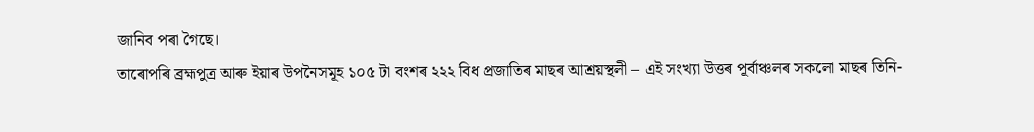জানিব পৰা গৈছে।
তাৰোপৰি ব্ৰহ্মপুত্ৰ আৰু ইয়াৰ উপনৈসমূহ ১০৫ টা বংশৰ ২২২ বিধ প্ৰজাতিৰ মাছৰ আশ্ৰয়স্থলী – এই সংখ্যা উত্তৰ পূৰ্বাঞ্চলৰ সকলো মাছৰ তিনি-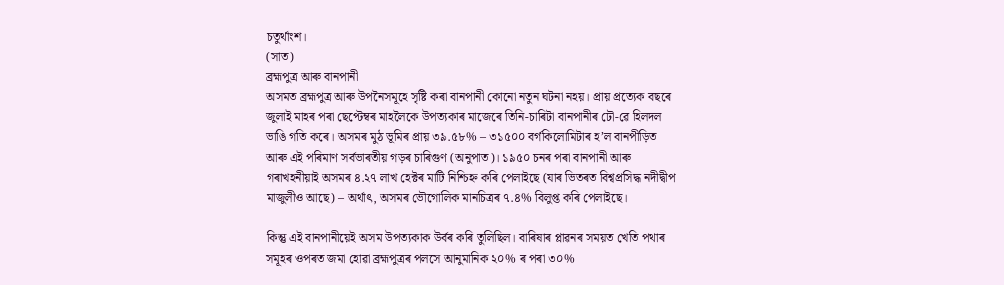চতুৰ্থাংশ।
(সাত)
ব্ৰহ্মপুত্ৰ আৰু বানপানী
অসমত ব্ৰহ্মপুত্ৰ আৰু উপনৈসমূহে সৃষ্টি কৰা বানপানী কোনো নতুন ঘটনা নহয়। প্ৰায় প্ৰত্যেক বছৰে জুলাই মাহৰ পৰা ছেপ্টেম্বৰ মাহলৈকে উপত্যকাৰ মাজেৰে তিনি-চাৰিটা বানপানীৰ ঢৌ-ৱে হিলদল ভাঙি গতি কৰে। অসমৰ মুঠ ভূমিৰ প্ৰায় ৩৯.৫৮% – ৩১৫০০ বৰ্গকিলোমিটাৰ হ’ল বানপীড়িত আৰু এই পৰিমাণ সৰ্বভাৰতীয় গড়ৰ চাৰিগুণ (অনুপাত)। ১৯৫০ চনৰ পৰা বানপানী আৰু গৰাখহনীয়াই অসমৰ ৪.২৭ লাখ হেক্টৰ মাটি নিশ্চিহ্ন কৰি পেলাইছে (যাৰ ভিতৰত বিশ্বপ্ৰসিদ্ধ নদীদ্বীপ মাজুলীও আছে) – অৰ্থাৎ, অসমৰ ভৌগোলিক মানচিত্ৰৰ ৭.৪% বিলুপ্ত কৰি পেলাইছে।

কিন্তু এই বানপানীয়েই অসম উপত্যকাক উৰ্বৰ কৰি তুলিছিল। বাৰিষাৰ প্লাৱনৰ সময়ত খেতি পথাৰ সমূহৰ ওপৰত জমা হোৱা ব্ৰহ্মপুত্ৰৰ পলসে আনুমানিক ২০% ৰ পৰা ৩০%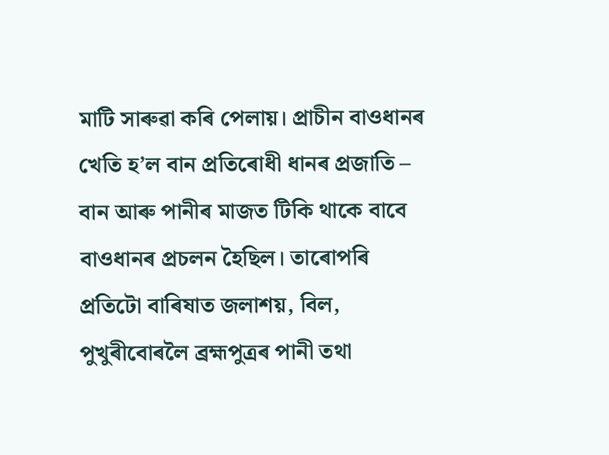মাটি সাৰুৱা কৰি পেলায়। প্ৰাচীন বাওধানৰ খেতি হ’ল বান প্ৰতিৰোধী ধানৰ প্ৰজাতি – বান আৰু পানীৰ মাজত টিকি থাকে বাবে বাওধানৰ প্ৰচলন হৈছিল। তাৰোপৰি প্ৰতিটো বাৰিষাত জলাশয়, বিল, পুখুৰীবোৰলৈ ব্ৰহ্মপুত্ৰৰ পানী তথা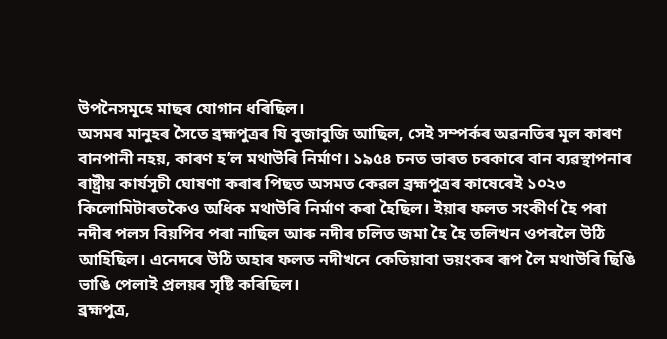উপনৈসমূহে মাছৰ যোগান ধৰিছিল।
অসমৰ মানুহৰ সৈতে ব্ৰহ্মপুত্ৰৰ যি বুজাবুজি আছিল, সেই সম্পৰ্কৰ অৱনতিৰ মূল কাৰণ বানপানী নহয়, কাৰণ হ’ল মথাউৰি নিৰ্মাণ। ১৯৫৪ চনত ভাৰত চৰকাৰে বান ব্যৱস্থাপনাৰ ৰাষ্ট্ৰীয় কাৰ্যসূচী ঘোষণা কৰাৰ পিছত অসমত কেৱল ব্ৰহ্মপুত্ৰৰ কাষেৰেই ১০২৩ কিলোমিটাৰতকৈও অধিক মথাউৰি নিৰ্মাণ কৰা হৈছিল। ইয়াৰ ফলত সংকীৰ্ণ হৈ পৰা নদীৰ পলস বিয়পিব পৰা নাছিল আৰু নদীৰ চলিত জমা হৈ হৈ তলিখন ওপৰলৈ উঠি আহিছিল। এনেদৰে উঠি অহাৰ ফলত নদীখনে কেতিয়াবা ভয়ংকৰ ৰূপ লৈ মথাউৰি ছিঙি ভাঙি পেলাই প্ৰলয়ৰ সৃষ্টি কৰিছিল।
ব্ৰহ্মপুত্ৰ,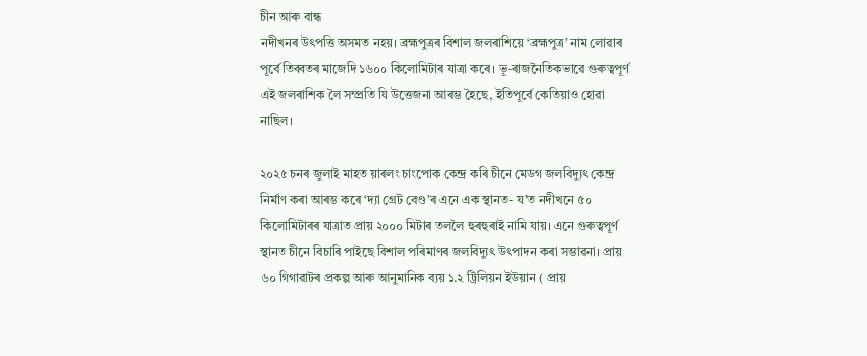চীন আৰু বান্ধ
নদীখনৰ উৎপত্তি অসমত নহয়। ব্ৰহ্মপুত্ৰৰ বিশাল জলৰাশিয়ে ‘ব্ৰহ্মপুত্ৰ’ নাম লোৱাৰ পূৰ্বে তিব্বতৰ মাজেদি ১৬০০ কিলোমিটাৰ যাত্ৰা কৰে। ভূ-ৰাজনৈতিকভাৱে গুৰুত্বপূৰ্ণ এই জলৰাশিক লৈ সম্প্ৰতি যি উত্তেজনা আৰম্ভ হৈছে, ইতিপূৰ্বে কেতিয়াও হোৱা নাছিল।

২০২৫ চনৰ জুলাই মাহত য়াৰলং চাংপোক কেন্দ্ৰ কৰি চীনে মেডগ জলবিদ্যুৎ কেন্দ্ৰ নিৰ্মাণ কৰা আৰম্ভ কৰে ‘দ্যা গ্ৰেট বেণ্ড’ৰ এনে এক স্থানত- য’ত নদীখনে ৫০ কিলোমিটাৰৰ যাত্ৰাত প্ৰায় ২০০০ মিটাৰ তললৈ হুৰহুৰাই নামি যায়। এনে গুৰুত্বপূৰ্ণ স্থানত চীনে বিচাৰি পাইছে বিশাল পৰিমাণৰ জলবিদ্যুৎ উৎপাদন কৰা সম্ভাৱনা। প্ৰায় ৬০ গিগাৱাটৰ প্ৰকল্প আৰু আনুমানিক ব্যয় ১.২ ট্ৰিলিয়ন ইউয়ান ( প্ৰায়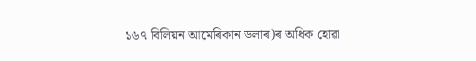১৬৭ বিলিয়ন আমেৰিকান ডলাৰ)ৰ অধিক হোৱা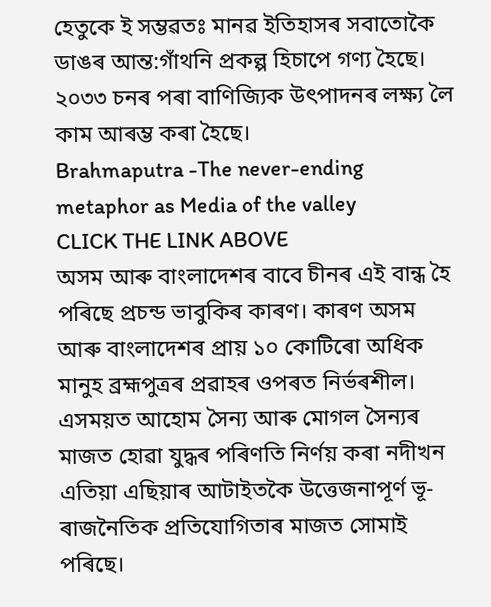হেতুকে ই সম্ভৱতঃ মানৱ ইতিহাসৰ সবাতোকৈ ডাঙৰ আন্ত:গাঁথনি প্ৰকল্প হিচাপে গণ্য হৈছে। ২০৩৩ চনৰ পৰা বাণিজ্যিক উৎপাদনৰ লক্ষ্য লৈ কাম আৰম্ভ কৰা হৈছে।
Brahmaputra -The never-ending metaphor as Media of the valley
CLICK THE LINK ABOVE
অসম আৰু বাংলাদেশৰ বাবে চীনৰ এই বান্ধ হৈ পৰিছে প্ৰচন্ড ভাবুকিৰ কাৰণ। কাৰণ অসম আৰু বাংলাদেশৰ প্ৰায় ১০ কোটিৰো অধিক মানুহ ব্ৰহ্মপুত্ৰৰ প্ৰৱাহৰ ওপৰত নিৰ্ভৰশীল। এসময়ত আহোম সৈন্য আৰু মোগল সৈন্যৰ মাজত হোৱা যুদ্ধৰ পৰিণতি নিৰ্ণয় কৰা নদীখন এতিয়া এছিয়াৰ আটাইতকৈ উত্তেজনাপূৰ্ণ ভূ-ৰাজনৈতিক প্ৰতিযোগিতাৰ মাজত সোমাই পৰিছে।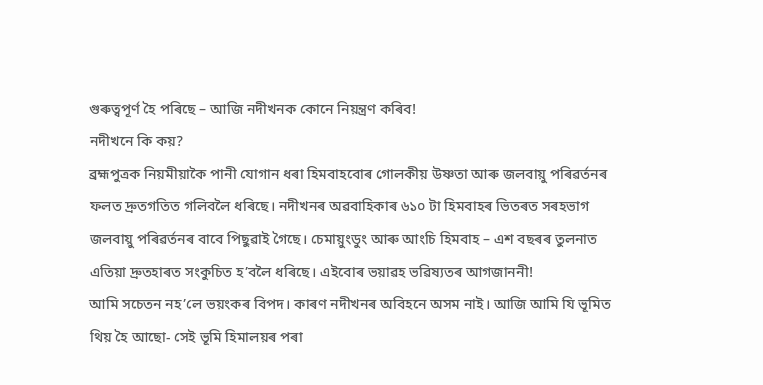গুৰুত্বপূৰ্ণ হৈ পৰিছে – আজি নদীখনক কোনে নিয়ন্ত্ৰণ কৰিব!
নদীখনে কি কয়?
ব্ৰহ্মপুত্ৰক নিয়মীয়াকৈ পানী যোগান ধৰা হিমবাহবোৰ গোলকীয় উষ্ণতা আৰু জলবায়ু পৰিৱৰ্তনৰ ফলত দ্ৰুতগতিত গলিবলৈ ধৰিছে। নদীখনৰ অৱবাহিকাৰ ৬১০ টা হিমবাহৰ ভিতৰত সৰহভাগ জলবায়ু পৰিৱৰ্তনৰ বাবে পিছুৱাই গৈছে। চেমায়ুংডুং আৰু আংচি হিমবাহ – এশ বছৰৰ তুলনাত এতিয়া দ্ৰুতহাৰত সংকুচিত হ’বলৈ ধৰিছে। এইবোৰ ভয়াৱহ ভৱিষ্যতৰ আগজাননী!
আমি সচেতন নহ’লে ভয়ংকৰ বিপদ। কাৰণ নদীখনৰ অবিহনে অসম নাই। আজি আমি যি ভূমিত থিয় হৈ আছো- সেই ভূমি হিমালয়ৰ পৰা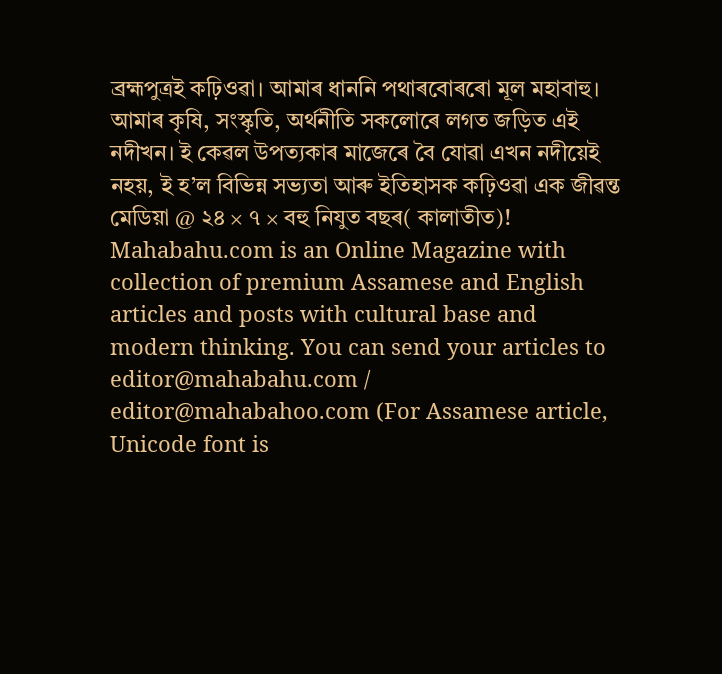ব্ৰহ্মপুত্ৰই কঢ়িওৱা। আমাৰ ধাননি পথাৰবোৰৰো মূল মহাবাহু। আমাৰ কৃষি, সংস্কৃতি, অৰ্থনীতি সকলোৰে লগত জড়িত এই নদীখন। ই কেৱল উপত্যকাৰ মাজেৰে বৈ যোৱা এখন নদীয়েই নহয়, ই হ’ল বিভিন্ন সভ্যতা আৰু ইতিহাসক কঢ়িওৱা এক জীৱন্ত মেডিয়া @ ২৪ × ৭ × বহু নিযুত বছৰ( কালাতীত)!
Mahabahu.com is an Online Magazine with collection of premium Assamese and English articles and posts with cultural base and modern thinking. You can send your articles to editor@mahabahu.com / editor@mahabahoo.com (For Assamese article, Unicode font is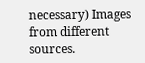necessary) Images from different sources.